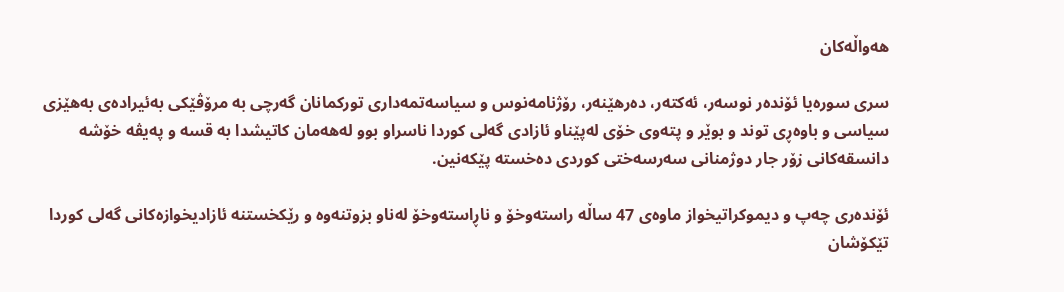هەواڵەکان

سری سورەیا ئۆندەر نوسەر، ئەکتەر، دەرهێنەر، رۆژنامەنوس و سیاسەتمەداری تورکمانان گەرچی بە مرۆڤێکی بەئیرادەی بەهێزی سیاسی و باوەڕی توند و بوێر و پتەوی خۆی لەپێناو ئازادی گەلی کوردا ناسراو بوو لەهەمان کاتیشدا بە قسە و پەیڤە خۆشە دانسقەکانی زۆر جار دوژمنانی سەرسەختی کوردی دەخستە پێکەنین.

ئۆندەری چەپ و دیموکراتیخواز ماوەی 47 ساڵە راستەوخۆ و ناڕاستەوخۆ لەناو بزوتنەوە و رێکخستنە ئازادیخوازەکانی گەلی کوردا تێکۆشان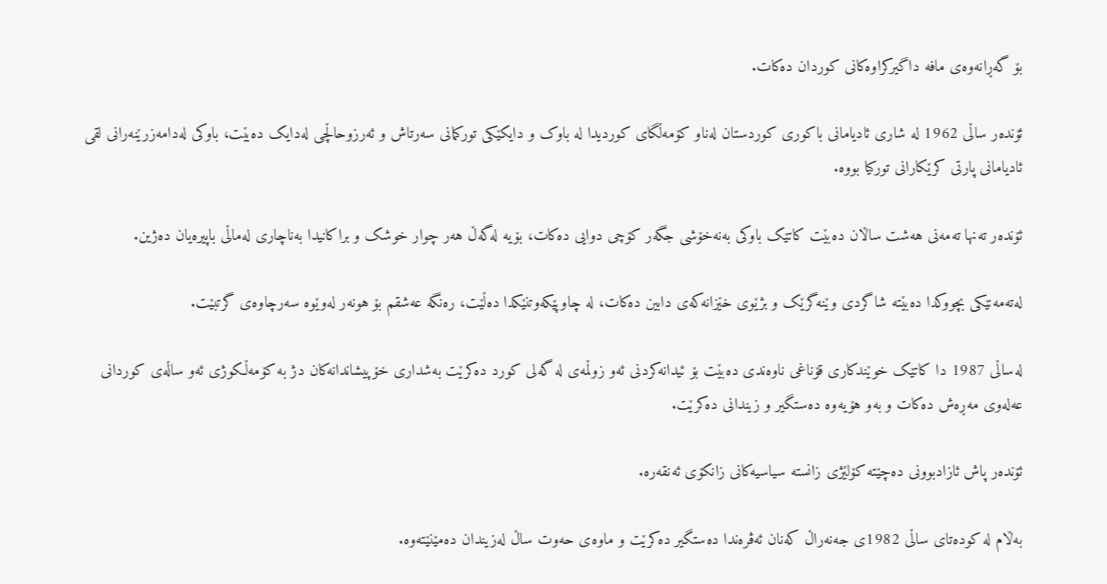بۆ گەڕانەوەی مافە داگیرکراوەکانی کوردان دەکات.

ئۆندەر ساڵی 1962 لە شاری ئادیامانی باکوری کوردستان لەناو کۆمەڵگای کوردیدا لە باوک و دایکێکی تورکمانی سەرتاش و ئەرزوحاڵچی لەدایک دەبێت، باوکی لەدامەزرێنەرانی لقی ئادیامانی پارتی کرێکارانی تورکیا بووە.

ئۆندەر تەنها تەمەنی هەشت ساڵان دەبێت کاتێک باوکی بەنەخۆشی جگەر کۆچی دوایی دەکات، بۆیە لەگەڵ هەر چوار خوشک و براکانیدا بەناچاری لەماڵی باپیرەیان دەژین.

لەتەمەنێکی بچووکدا دەبێتە شاگردی وێنەگرێک و بژێوی خێزانەکەی دابین دەکات، لە چاوپێکەوتنێکدا دەڵێت، رەنگە عەشقم بۆ هونەر لەوێوە سەرچاوەی گرتبێت.

لەساڵی 1987 دا کاتێک خوێندکاری قۆناغی ناوەندی دەبێت بۆ ئیدانەکردنی ئەو زوڵمەی لە گەلی کورد دەکرێت بەشداری خۆپیشاندانەکان دژ بە کۆمەڵکوژی ئەو ساڵەی کوردانی عەلەوی مەڕەش دەکات و بەو هۆیەوە دەستگیر و زیندانی دەکرێت.

ئۆندەر پاش ئازادبوونی دەچێتە کۆلێژی زانستە سیاسیەکانی زانکۆی ئەنقەرە.

بەڵام لە کودەتای ساڵی 1982ی جەنەراڵ کەنان ئەڤرەندا دەستگیر دەکرێت و ماوەی حەوت ساڵ لەزیندان دەمێنێتەوە.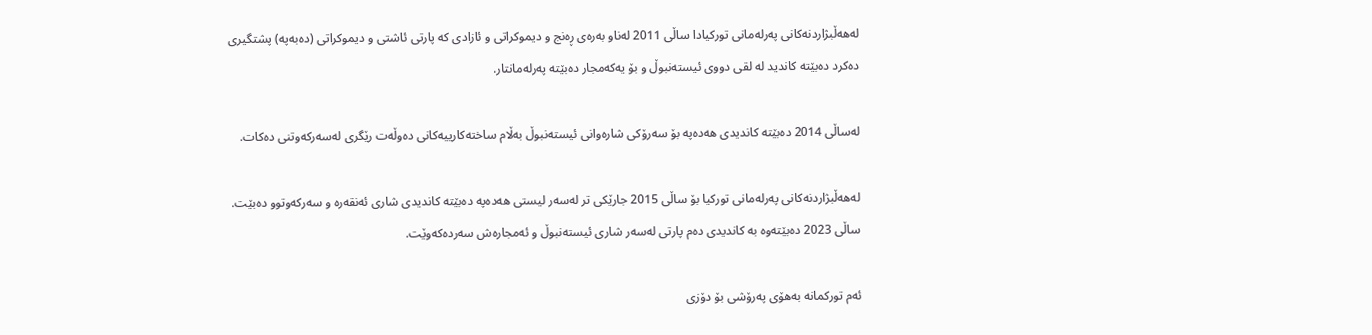لەهەڵبژاردنەکانی پەرلەمانی تورکیادا ساڵی 2011 لەناو بەرەی ڕەنج و دیموکراتی و ئازادی کە پارتی ئاشتی و دیموکراتی (دەبەپە) پشتگیری دەکرد دەبێتە کاندید لە لقی دووی ئیستەنبوڵ و بۆ یەکەمجار دەبێتە پەرلەمانتار.

لەساڵی 2014 دەبێتە کاندیدی هەدەپە بۆ سەرۆکی شارەوانی ئیستەنبوڵ بەڵام ساختەکارییەکانی دەوڵەت رێگری لەسەرکەوتنی دەکات.

لەهەڵبژاردنەکانی پەرلەمانی تورکیا بۆ ساڵی 2015 جارێکی تر لەسەر لیستی هەدەپە دەبێتە کاندیدی شاری ئەنقەرە و سەرکەوتوو دەبێت. ساڵی 2023 دەبێتەوە بە کاندیدی دەم پارتی لەسەر شاری ئیستەنبوڵ و ئەمجارەش سەردەکەوێت.

ئەم تورکمانە بەهۆی پەرۆشی بۆ دۆزی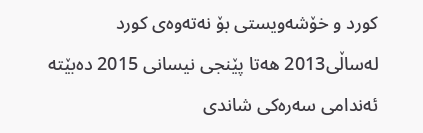کورد و خۆشەویستی بۆ نەتەوەی کورد لەساڵی2013 هەتا پێنجی نیسانی 2015 دەبێتە ئەندامی سەرەکی شاندی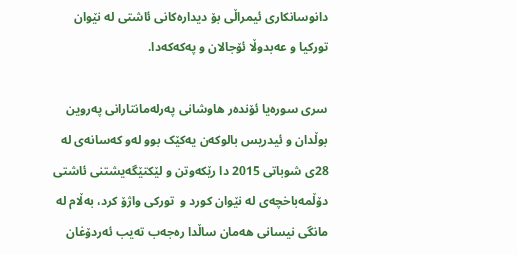دانوسانکاری ئیمراڵی بۆ دیدارەکانی ئاشتی لە نێوان تورکیا و عەبدوڵا ئۆجالان و پەکەکەدا.

سری سورەیا ئۆندەر هاوشانی پەرلەمانتارانی پەروین بوڵدان و ئیدریس بالوکەن یەکێک بوو لەو کەسانەی لە 28ی شوباتی 2015 دا رێکەوتن و لێکتێگەیشتنی ئاشتی دۆڵمەباخچەی لە نێوان کورد و  تورکی واژۆ کرد، بەڵام لە مانگی نیسانی هەمان ساڵدا رەجەب تەیب ئەردۆغان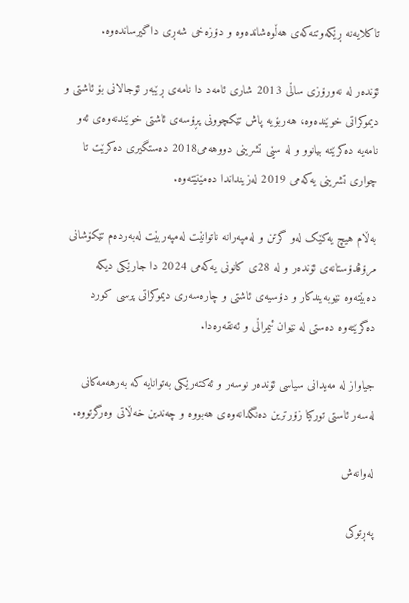تاکلایەنە ڕێکەوتنەکەی هەڵوەشاندەوە و دۆزەخی شەڕی داگیرساندەوە.

ئۆندەر لە نەورۆزی ساڵی 2013 شاری ئامەد دا نامەی ڕێبەر ئۆجالانی بۆ ئاشتی و دیموکراتی خوێندەوە، هەربۆیە پاش تێکچوونی پڕۆسەی ئاشتی خوێندنەوەی ئەو نامەیە دەکرێتە بیانوو و لە سێی تشرینی دووهەمی2018 دەستگیری دەکرێت تا چواری تشرینی یەکەمی 2019 لەزینداندا دەمێنێتەوە.

بەڵام هیچ یەکێک لەو گرتن و لەمپەرانە ناتوانێت لەمپەربێت لەبەردەم تێکۆشانی مرۆڤدۆستانەی ئۆندەر و لە 28ی کانونی یەکەمی 2024 دا جارێکی دیکە دەبێتەوە نێوبەیندکار و دۆسیەی ئاشتی و چارەسەری دیموکراتی پرسی کورد دەگرێتەوە دەستی لە نێوان ئیمراڵی و ئەنقەرەدا.

جیاواز لە مەیدانی سیاسی ئۆندەر نوسەر و ئەکتەرێکی بەتوانایە کە بەرهەمەکانی لەسەر ئاستی تورکیا زۆرترین دەنگدانەوەی هەبووە و چەندین خەڵاتی وەرگرتووە.

لەوانەش

پەڕتوکی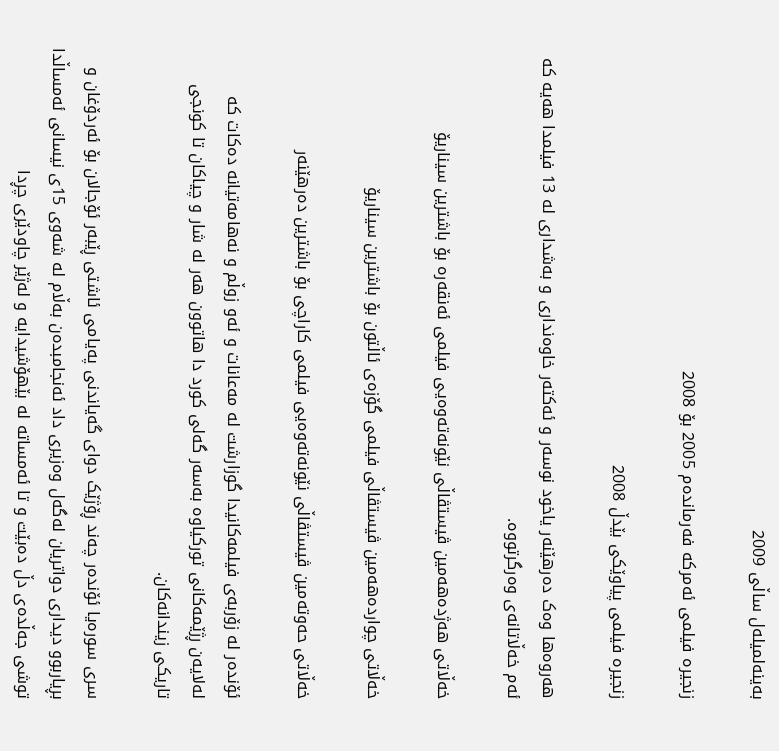بەینەلمیلەل ساڵی 2009

زنجیرە فیلمی ئەمرکە فەرماندەم 2005 بۆ 2008

زنجیرە فیلمی پیاوێکی بێدڵ 2008

هەروەها وەک دەرهێنەر یاخود نوسەر و ئەکتەر خاوەنداری و بەشداری لە 13 فیلمدا هەیە کە ئەم خەڵاتانەی وەرگرتووە.

خەڵاتی هەژدەهەمین ڤیستڤاڵی نێونەتەوەیی فیلمی ئەنقەرە بۆ باشترین سیناریۆ

خەڵاتی چواردەهەمین ڤیستڤاڵی فیلمی گۆزەی ئاڵتون بۆ باشترین سیناریۆ

خەڵاتی حەوتەمین ڤیستڤاڵی نێونەتەوەیی فیلمی کاراچی بۆ باشترین دەرهێنەر

ئۆندەر لە زۆربەی فیلمەکانیدا گوزارشت لە مەعانات و ئەو زوڵم و نەهامەتیانە دەکات کە لەلایەن ڕژێمەکانی تورکیاوە بەسەر گەلی کورد دا هاتوون هەر لە شار و چیاکان تا کونجی تاریکی زیندانەکان.

سری سورەیا ئۆندەر چەند ڕۆژێک دوای گەیاندنی پەیامی ئاشتی ڕێبەر ئۆجالان بۆ ئەردۆغان و بڕیاربوو دیداری دواتریان لەگەل وەزیری داد ئەنجامبدەن بەڵام لە شەوی 15ی نیسانی ئەمساڵدا توشی جەڵدەی دڵ دەبێت و تا ئەمساتە لە بێهۆشیدایە و لەژێر چاودێری چڕدا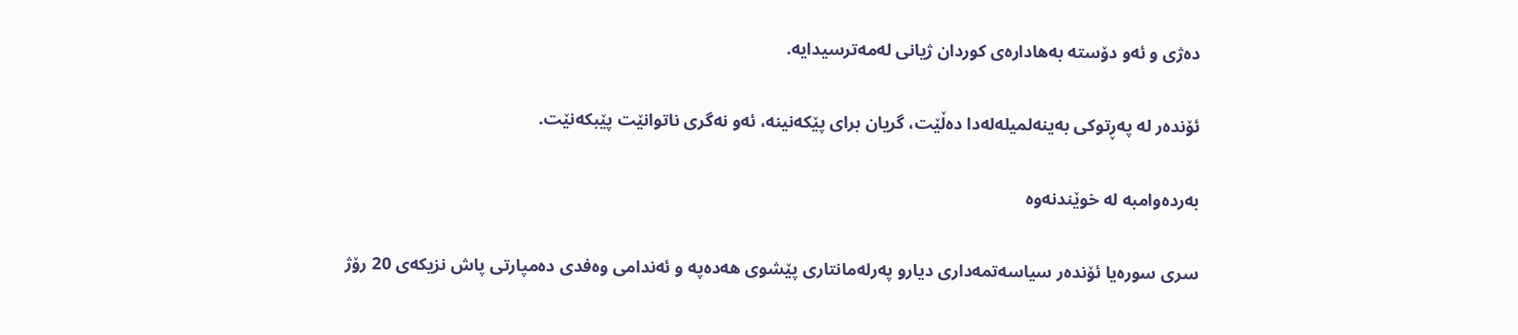دەژی و ئەو دۆستە بەهادارەی کوردان ژیانی لەمەترسیدایە.

ئۆندەر لە پەڕتوکی بەینەلمیلەلەدا دەڵێت، گریان برای پێکەنینە، ئەو نەگری ناتوانێت پێبکەنێت.

بەردەوامبە لە خوێندنەوە

سری سورەیا ئۆندەر سیاسەتمەداری دیارو پەرلەمانتاری پێشوی هەدەپە و ئەندامی وەفدی دەمپارتی پاش نزیکەی 20 رۆژ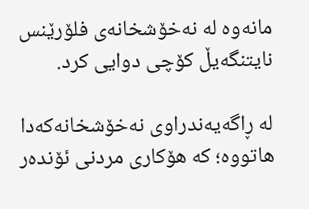مانەوە لە نەخۆشخانەی فلۆرێنس نایتنگەیڵ کۆچی دوایی کرد.

لە ڕاگەیەندراوی نەخۆشخانەکەدا هاتووە؛ کە هۆکاری مردنی ئۆندەر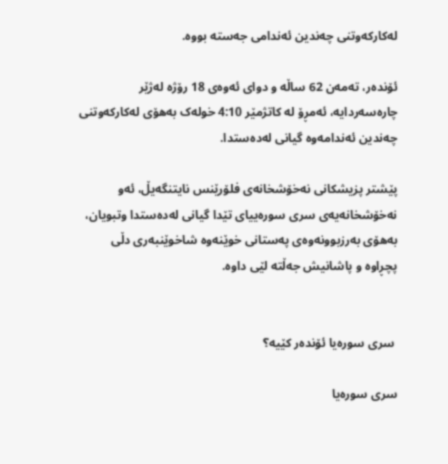لەکارکەوتنی چەندین ئەندامی جەستە بووە.

ئۆندەر، تەمەن 62 ساڵە و دوای ئەوەی 18 رۆژە لەژێر چارەسەردایە، ئەمڕۆ لە کاتژمێر 4:10 خولەک بەهۆی لەکارکەوتنی چەندین ئەندامەوە گیانی لەدەستدا.

پێشتر پزیشکانی نەخۆشخانەی فلۆرێنس نایتنگەیڵ، ئەو نەخۆشخانەیەی سری سورەییای تێدا گیانی لەدەستدا وتبویان، بەهۆی بەرزبوونەوەی پەستانی خوێنەوە شاخوێنبەری دڵی پچڕاوە و پاشانیش جەڵتە لێی داوە.


 سری سورەیا ئۆندەر کێیە؟

سری سورەیا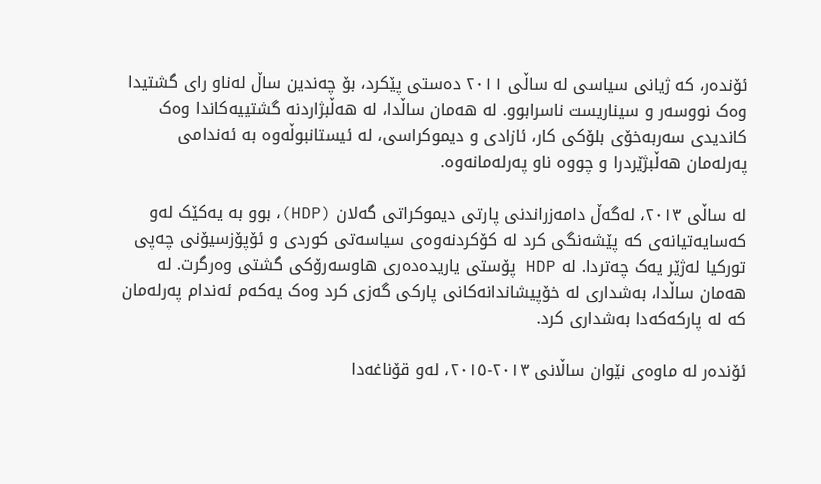ئۆندەر، کە ژیانی سیاسی لە ساڵی ٢٠١١ دەستی پێکرد، بۆ چەندین ساڵ لەناو رای گشتیدا وەک نووسەر و سیناریست ناسرابوو. لە هەمان ساڵدا، لە هەڵبژاردنە گشتییەکاندا وەک کاندیدی سەربەخۆی بلۆکی کار، ئازادی و دیموکراسی، لە ئیستانبوڵەوە بە ئەندامی پەرلەمان هەڵبژێردرا و چووە ناو پەرلەمانەوە.

لە ساڵی ٢٠١٣، لەگەڵ دامەزراندنی پارتی دیموکراتی گەلان (HDP)، بوو بە یەکێک لەو کەسایەتیانەی کە پێشەنگی کرد لە کۆکردنەوەی سیاسەتی کوردی و ئۆپۆزسیۆنی چەپی تورکیا لەژێر یەک چەتردا. لە HDP پۆستی یاریدەدەری هاوسەرۆکی گشتی وەرگرت. لە هەمان ساڵدا، بەشداری لە خۆپیشاندانەکانی پارکی گەزی کرد وەک یەکەم ئەندام پەرلەمان کە لە پارکەکەدا بەشداری کرد.

ئۆندەر لە ماوەی نێوان ساڵانی ٢٠١٣-٢٠١٥، لەو قۆناغەدا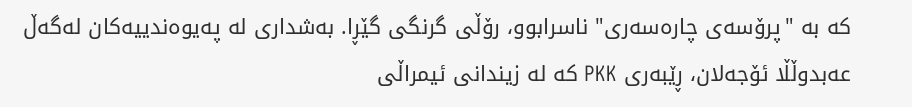کە بە "پرۆسەی چارەسەری" ناسرابوو، رۆڵی گرنگی گێڕا. بەشداری لە پەیوەندییەکان لەگەڵ عەبدوڵڵا ئۆجەلان، ڕێبەری PKK کە لە زیندانی ئیمراڵی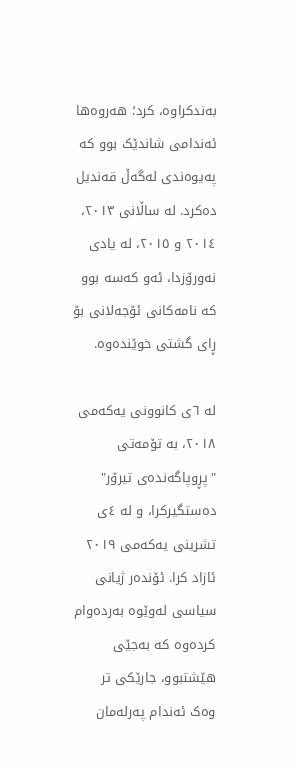بەندکراوە، کرد؛ هەروەها ئەندامی شاندێک بوو کە پەیوەندی لەگەڵ قەندیل دەکرد. لە ساڵانی ٢٠١٣، ٢٠١٤ و ٢٠١٥، لە یادی نەورۆزدا، ئەو کەسە بوو کە نامەکانی ئۆجەلانی بۆ ڕای گشتی خوێندەوە.

لە ٦ی کانوونی یەکەمی ٢٠١٨، بە تۆمەتی "پڕوپاگەندەی تیرۆر" دەستگیرکرا، و لە ٤ی تشرینی یەکەمی ٢٠١٩ ئازاد کرا. ئۆندەر ژیانی سیاسی لەوێوە بەردەوام کردەوە کە بەجێی هێشتبوو، جارێکی تر وەک ئەندام پەرلەمان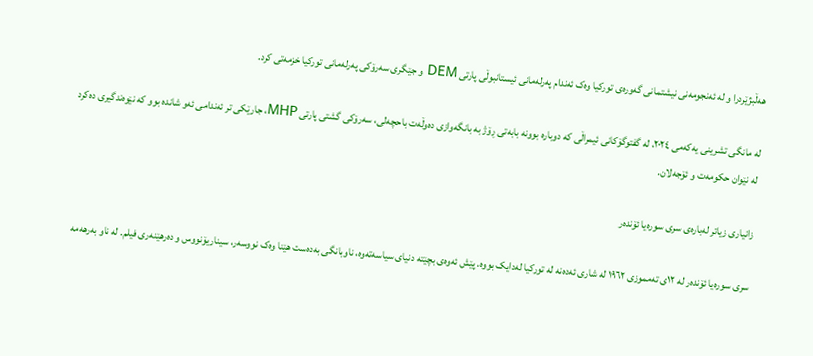هەڵبژێردرا و لە ئەنجومەنی نیشتمانی گەورەی تورکیا وەک ئەندام پەرلەمانی ئیستانبوڵی پارتی DEM و جێگری سەرۆکی پەرلەمانی تورکیا خزمەتی کرد.

لە مانگی تشرینی یەکەمی ٢٠٢٤، لە گفتوگۆکانی ئیمراڵی کە دوبارە بوونە بابەتی ڕۆژ بە بانگەوازی دەوڵەت باحچەلی، سەرۆکی گشتی پارتی MHP، جارێکی تر ئەندامی ئەو شاندە بوو کە نێوەندگیری دەکرد لە نێوان حکومەت و ئۆجەلان.

زانیاری زیاتر لەبارەی سری سورەیا ئۆندەر

سری سورەیا ئۆندەر لە ١٢ی تەمموزی ١٩٦٢ لە شاری ئەدەنە لە تورکیا لەدایک بووە. پێش ئەوەی بچێتە دنیای سیاسەتەوە، ناوبانگی بەدەست هێنا وەک نووسەر، سیناریۆنووس و دەرهێنەری فیلم. لە ناو بەرهەمە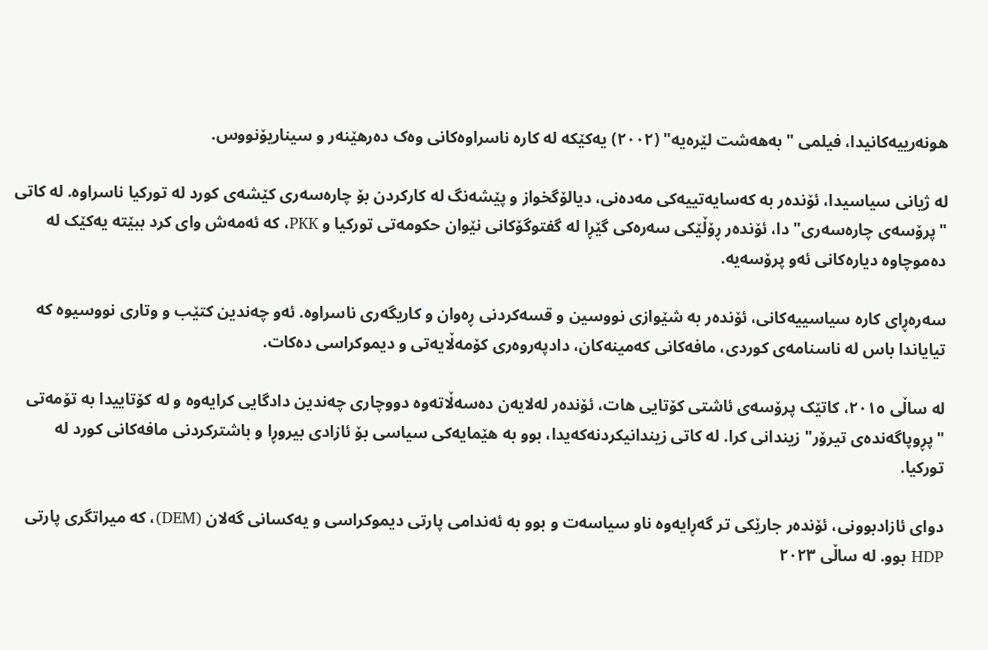هونەرییەکانیدا، فیلمی "بەهەشت لێرەیە" (٢٠٠٢) یەکێکە لە کارە ناسراوەکانی وەک دەرهێنەر و سیناریۆنووس.

لە ژیانی سیاسیدا، ئۆندەر بە کەسایەتییەکی مەدەنی، دیالۆگخواز و پێشەنگ لە کارکردن بۆ چارەسەری کێشەی کورد لە تورکیا ناسراوە. لە کاتی "پرۆسەی چارەسەری"دا، ئۆندەر ڕۆڵێکی سەرەکی گێڕا لە گفتوگۆکانی نێوان حکومەتی تورکیا و PKK، کە ئەمەش وای کرد ببێتە یەکێک لە دەموچاوە دیارەکانی ئەو پرۆسەیە.

سەرەڕای کارە سیاسییەکانی، ئۆندەر بە شێوازی نووسین و قسەکردنی ڕەوان و کاریگەری ناسراوە. ئەو چەندین کتێب و وتاری نووسیوە کە تیایاندا باس لە ناسنامەی کوردی، مافەکانی کەمینەکان، دادپەروەری کۆمەڵایەتی و دیموکراسی دەکات.

لە ساڵی ٢٠١٥، کاتێک پرۆسەی ئاشتی کۆتایی هات، ئۆندەر لەلایەن دەسەڵاتەوە دووچاری چەندین دادگایی کرایەوە و لە کۆتاییدا بە تۆمەتی "پڕوپاگەندەی تیرۆر" زیندانی کرا. لە کاتی زیندانیکردنەکەیدا، بوو بە هێمایەکی سیاسی بۆ ئازادی بیروڕا و باشترکردنی مافەکانی کورد لە تورکیا.

دوای ئازادبوونی، ئۆندەر جارێکی تر گەڕایەوە ناو سیاسەت و بوو بە ئەندامی پارتی دیموکراسی و یەکسانی گەلان (DEM)، کە میراتگری پارتی HDP بوو. لە ساڵی ٢٠٢٣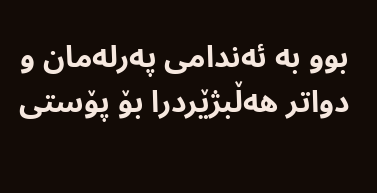بوو بە ئەندامی پەرلەمان و دواتر هەڵبژێردرا بۆ پۆستی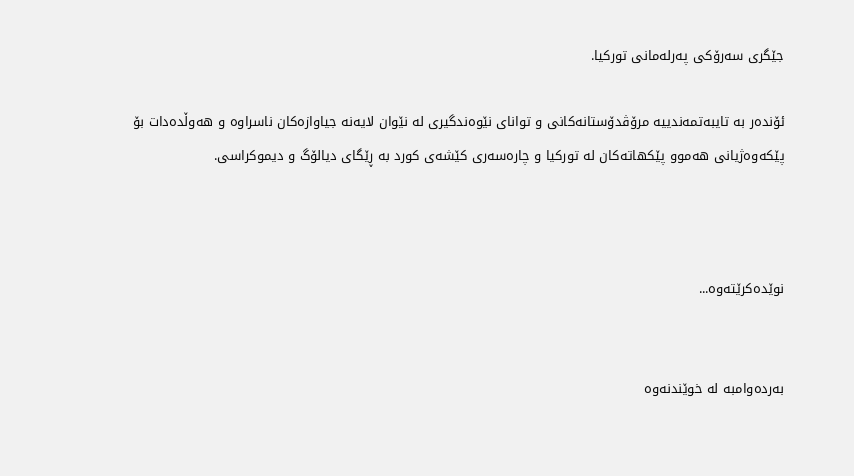جێگری سەرۆکی پەرلەمانی تورکیا.

ئۆندەر بە تایبەتمەندییە مرۆڤدۆستانەکانی و توانای نێوەندگیری لە نێوان لایەنە جیاوازەکان ناسراوە و هەوڵدەدات بۆ پێکەوەژیانی هەموو پێکهاتەکان لە تورکیا و چارەسەری کێشەی کورد بە ڕێگای دیالۆگ و دیموکراسی.



نوێدەکرێتەوە...


بەردەوامبە لە خوێندنەوە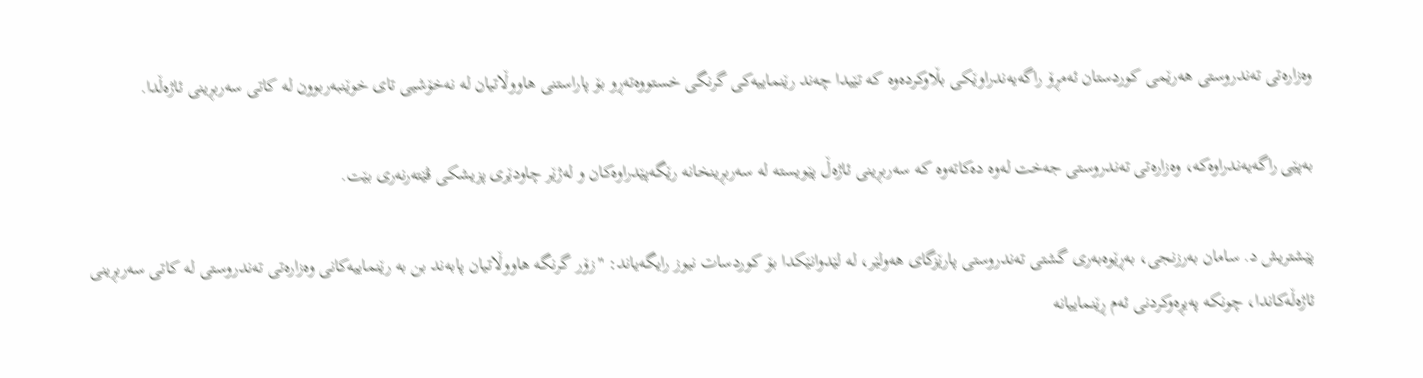وەزارەتی تەندروستی هەرێمی کوردستان ئەمڕۆ راگەیەندراوێکی بڵاوکردەوە کە تێیدا چەند رێنماییەکی گرنگی خستووەتەڕو بۆ پاراستنی هاووڵاتیان لە نەخۆشیی تای خوێنبەربوون لە کاتی سەربڕینی ئاژەڵدا.

بەپێی راگەیەندراوەکە، وەزارەتی تەندروستی جەخت لەوە دەکاتەوە کە سەربڕینی ئاژەڵ پێویستە لە سەربڕینخانە رێگەپێدراوەکان و لەژێر چاودێری پزیشکی ڤێتەرنەری بێت.

پێشتریش د. سامان بەرزنجی، بەڕێوەبەری گشتی تەندروستی پارێزگای هەولێر، لە لێدوانێکدا بۆ کوردسات نیوز رایگەیاند: "زۆر گرنگە هاووڵاتیان پابەند بن بە رێنماییەکانی وەزارەتی تەندروستی لە کاتی سەربڕینی ئاژەڵەکاندا، چونکە پەیڕەوکردنی ئەم ڕێنماییانە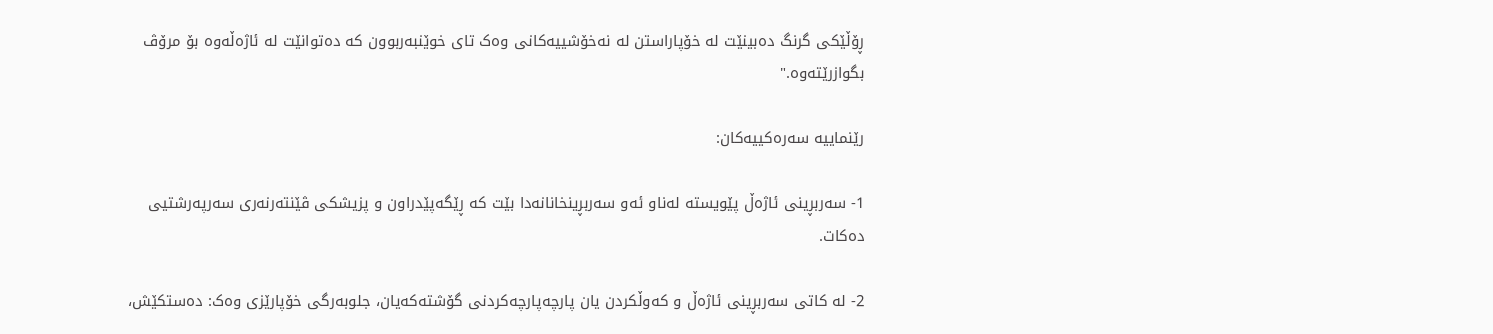ڕۆڵێکی گرنگ دەبینێت لە خۆپاراستن لە نەخۆشییەکانی وەک تای خوێنبەربوون کە دەتوانێت لە ئاژەڵەوە بۆ مرۆڤ بگوازرێتەوە."

رێنماییە سەرەکییەکان:

1- سەربڕینی ئاژەڵ پێویستە لەناو ئەو سەربڕینخانانەدا بێت کە ڕێگەپێدراون و پزیشکی ڤێنتەرنەری سەرپەرشتیی دەکات.

2- لە کاتی سەربڕینی ئاژەڵ و کەوڵکردن یان پارچەپارچەکردنی گۆشتەکەیان، جلوبەرگی خۆپارێزی وەک: دەستکێش،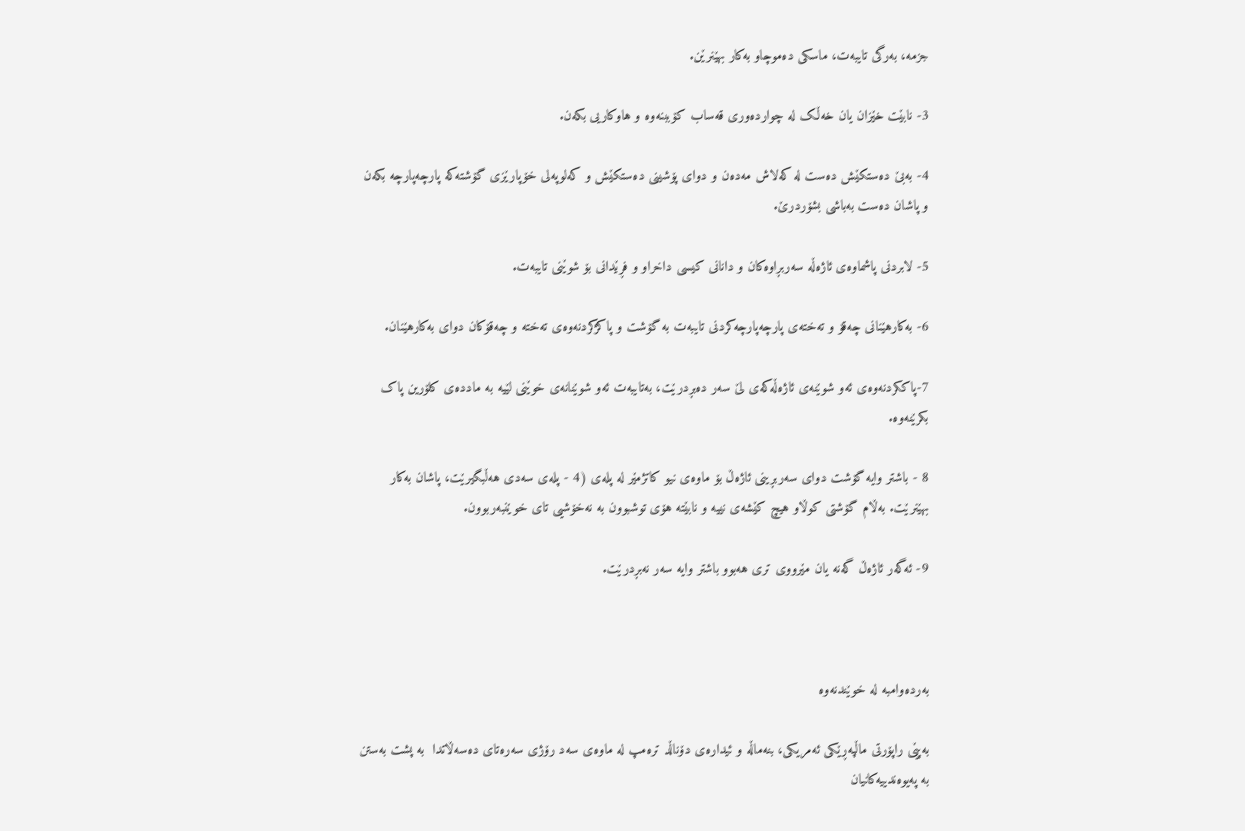جزمە، بەرگی تایبەت، ماسکی دەموچاو بەکار بهێنرێن.

3- نابێت خێزان یان خەڵک لە چواردەوری قەساب کۆببنەوە و هاوکاریی بکەن.

4- بەبێ دەستکێش دەست لە کەلاش مەدەن و دوای پۆشینی دەستکێش و کەلوپەلی خۆپارێزی گۆشتەکە پارچەپارچە بکەن و پاشان دەست بەباشی بشۆردرێ.

5- لابردنی پاشماوەی ئاژەڵە سەربڕاوەکان و دانانی کیسی داخراو و فڕێدانی بۆ شوێنی تایبەت.

6- بەکارهێنانی چەقۆ و تەختەی پارچەپارچەکردنی تایبەت بە گۆشت و پاکژکردنەوەی تەختە و چەقۆکان دوای بەکارهێنان.

7-پاککردنەوەی ئەو شوێنەی ئاژەڵەکەی لێ سەر دەبڕدرێت، بەتایبەت ئەو شوێنانەی خوێنی لێیە بە ماددەی کلۆرین پاک بکرێنەوە.

8 - باشتر وايە گۆشت دواى سەربڕينى ئاژەڵ بۆ ماوەى نيو كاتژمێر لە پلەى (4 - پلەى سەدى هەڵبگيرێت، پاشان بەكار بهێنرێت. بەڵام گۆشتی کوڵاو هیچ کێشەی نییە و نابێتە هۆی توشبوون بە نەخۆشیی تای خوێنبەربوون.

9- ئەگەر ئاژەڵ گەنە يان مێرووى ترى هەبوو باشتر وايە سەر نەبڕدرێت.



بەردەوامبە لە خوێندنەوە

بەپێی راپۆرتی ماڵپەڕێکی ئەمریکی، بنەماڵە و ئیدارەی دۆناڵد ترەمپ لە ماوەی سەد رۆژی سەرەتای دەسەڵاتدا  بە پشت بەستن بە پەیوەندییەکانیان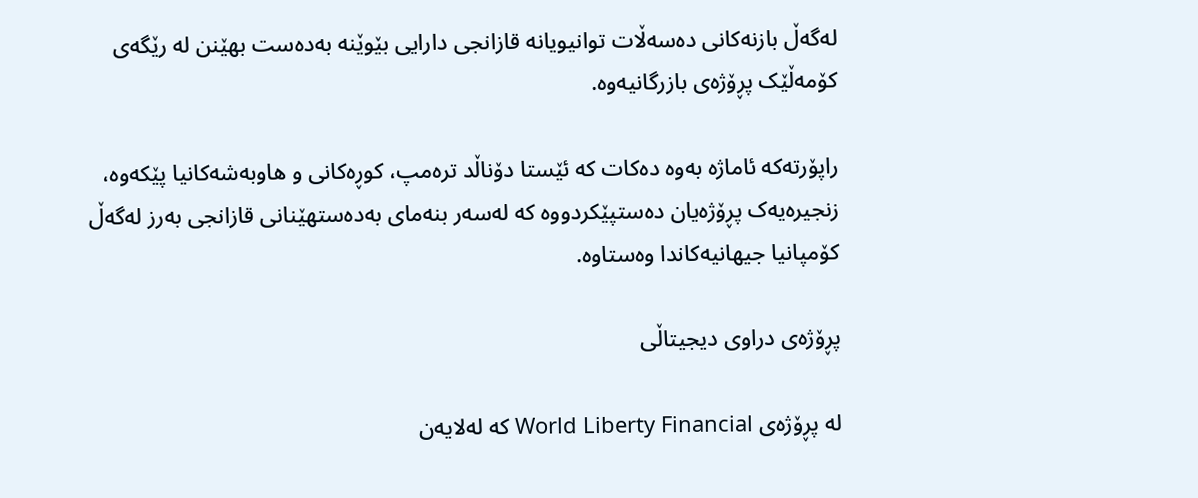لەگەڵ بازنەکانی دەسەڵات توانیویانە قازانجی دارایی بێوێنە بەدەست بهێنن لە رێگەی کۆمەڵێک پڕۆژەی بازرگانیەوە.

راپۆرتەکە ئاماژە بەوە دەکات کە ئێستا دۆناڵد ترەمپ، کوڕەکانی و هاوبەشەکانیا پێکەوە، زنجیرەیەک پڕۆژەیان دەستپێکردووە کە لەسەر بنەمای بەدەستهێنانی قازانجی بەرز لەگەڵ کۆمپانیا جیهانیەکاندا وەستاوە.

پڕۆژەی دراوی دیجیتاڵی

لە پڕۆژەی World Liberty Financial کە لەلایەن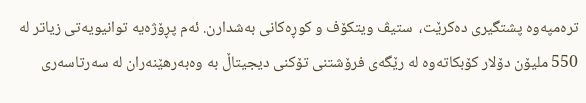ترەمپەوە پشتگیری دەکرێت،  ستیڤ ویتکۆف و کوڕەکانی بەشدارن. ئەم پڕۆژەیە توانیویەتی زیاتر لە 550 ملیۆن دۆلار کۆبکاتەوە لە رێگەی فرۆشتنی تۆکنی دیجیتاڵ بە وەبەرهێنەران لە سەرتاسەری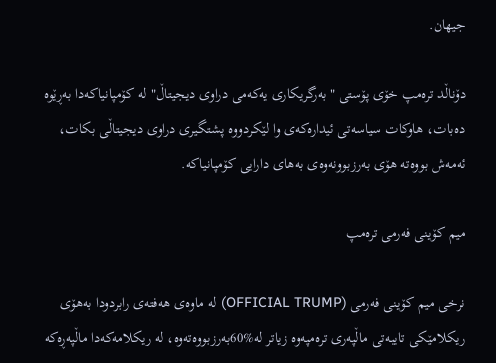جیهان.

دۆناڵد ترەمپ خۆی پۆستی "بەرگریکاری یەکەمی دراوی دیجیتاڵ" لە کۆمپانیاکەدا بەڕێوە دەبات، هاوکات سیاسەتی ئیدارەکەی وا لێکردووە پشتگیری دراوی دیجیتاڵی بکات، ئەمەش بووەتە هۆی بەرزبوونەوەی بەهای دارایی کۆمپانیاکە.

میم کۆینی فەرمی ترەمپ

نرخی میم کۆینی فەرمی (OFFICIAL TRUMP) لە ماوەی هەفتەی رابردودا بەهۆی ریکلامێکی تایبەتی ماڵپەری ترەمپەوە زیاتر لە%60بەرزبووەتەوە، لە ریکلامەکەدا ماڵپەڕەکە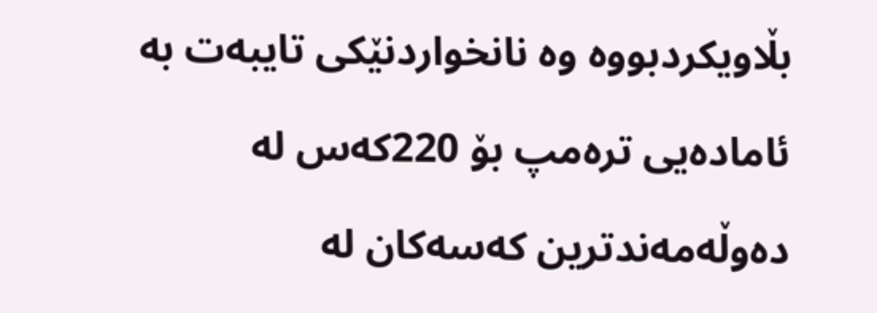بڵاویکردبووە وە نانخواردنێکی تایبەت بە ئامادەیی ترەمپ بۆ 220کەس لە دەوڵەمەندترین کەسەکان لە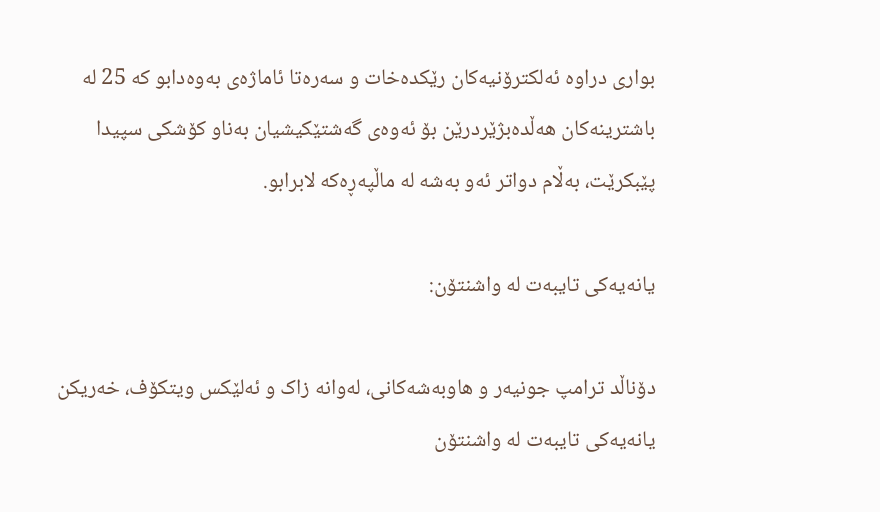بواری دراوە ئەلکترۆنیەکان رێکدەخات و سەرەتا ئاماژەی بەوەدابو کە 25 لە باشترینەکان هەڵدەبژێردرێن بۆ ئەوەی گەشتێکیشیان بەناو کۆشکی سپیدا پێبکرێت، بەڵام دواتر ئەو بەشە لە ماڵپەڕەکە لابرابو.

یانەیەکی تایبەت لە واشنتۆن:

دۆناڵد ترامپ جونیەر و هاوبەشەکانی، لەوانە زاک و ئەلێکس ویتکۆف، خەریکن یانەیەکی تایبەت لە واشنتۆن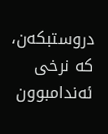دروستبکەن، کە نرخی ئەندامبوون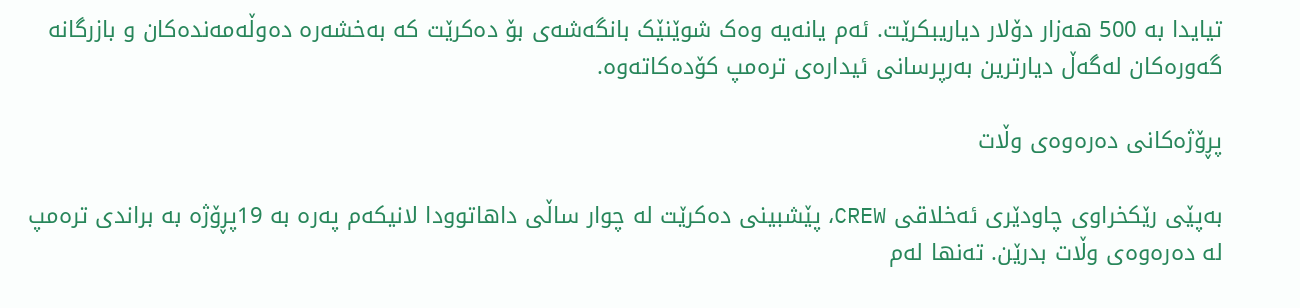تیایدا بە 500 هەزار دۆلار دیاریبکرێت. ئەم یانەیە وەک شوێنێک بانگەشەی بۆ دەکرێت کە بەخشەرە دەوڵەمەندەکان و بازرگانە گەورەکان لەگەڵ دیارترین بەرپرسانی ئیدارەی ترەمپ کۆدەکاتەوە.

پڕۆژەکانی دەرەوەی وڵات

بەپێی رێکخراوی چاودێری ئەخلاقی CREW، پێشبینی دەکرێت لە چوار ساڵی داهاتوودا لانیکەم پەرە بە 19پڕۆژە بە براندی ترەمپ لە دەرەوەی وڵات بدرێن. تەنها لەم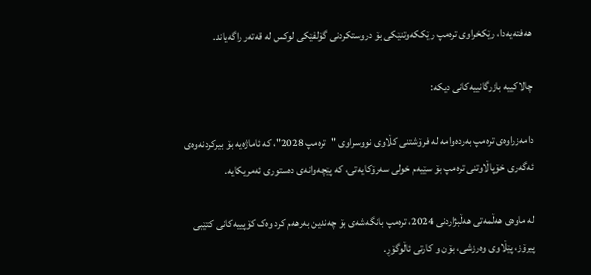هەفتەیەدا، رێکخراوی ترەمپ رێککەوتنێکی بۆ دروستکردنی گۆلفێکی لوکس لە قەتەر راگەیاند.

چالاکییە بازرگانییەکانی دیکە:

دامەزراوەی ترەمپ بەردەوامە لە فرۆشتنی کڵاوی نووسراوی "ترەمپ 2028"، کە ئاماژەیە بۆ بیرکردنەوەی ئەگەری خۆپاڵاوتنی ترەمپ بۆ سێیەم خولی سەرۆکایەتی، کە پێچەوانەی دەستوری ئەمریکایە.

لە ماوەی هەڵمەتی هەڵبژاردنی 2024، ترەمپ بانگەشەی بۆ چەندین بەرهەم کرد وەک کۆپییەکانی کتێبی پیرۆز، پێڵاوی وەرزشی، بۆن و کارتی ئاڵوگۆڕ.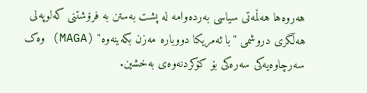هەروەها هەڵمەتی سیاسی بەردەوامە لە پشت بەستن بە فرۆشتنی کەلوپەلی هەڵگری دروشمی "با ئەمریکا دووبارە مەزن بکەینەوە" (MAGA) وەک سەرچاوەیەکی سەرەکی بۆ کۆکردنەوەی بەخشین.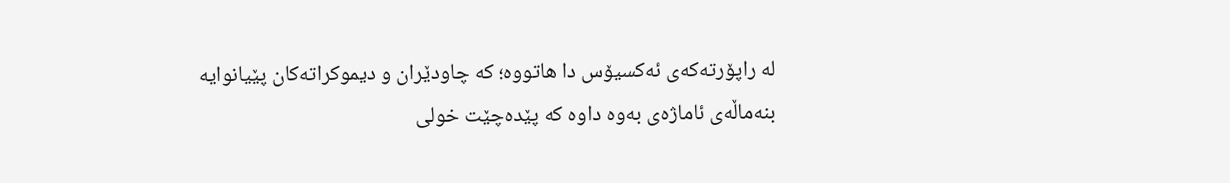لە راپۆرتەکەی ئەکسیۆس دا هاتووە؛ کە چاودێران و دیموکراتەکان پێیانوایە بنەماڵەی ئاماژەی بەوە داوە کە پێدەچێت خولی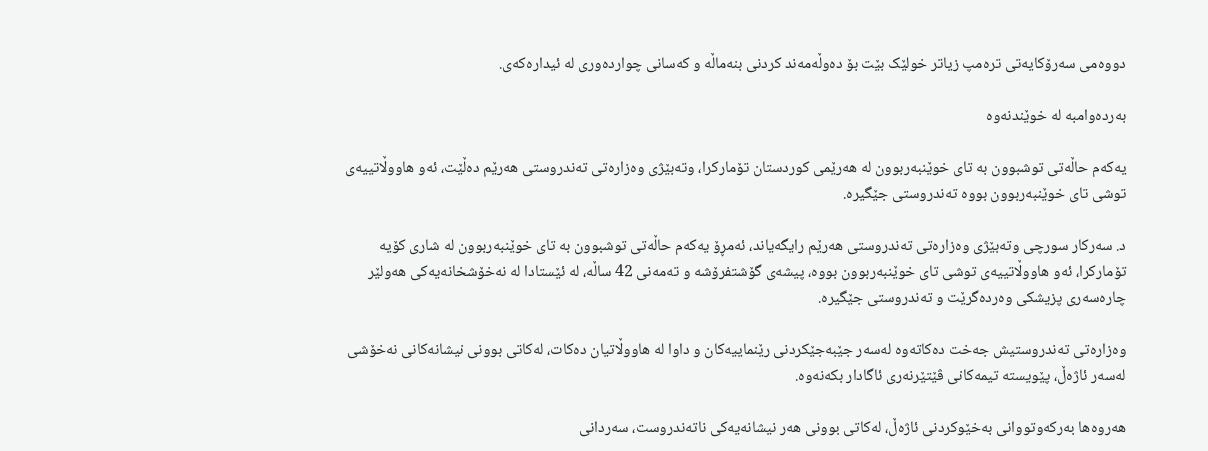دووەمی سەرۆکایەتی ترەمپ زیاتر خولێک بێت بۆ دەوڵەمەند کردنی بنەماڵە و کەسانی چواردەوری لە ئیدارەکەی.

بەردەوامبە لە خوێندنەوە

یەكەم حاڵەتی توشبوون بە تای خوێنبەربوون لە هەرێمی كوردستان تۆماركرا، وتەبێژی وەزارەتی تەندروستی هەرێم دەڵێت، ئەو هاووڵاتییەی توشی تای خوێنبەربوون بووە تەندروستی جێگیرە.

د. سەركار سورچی وتەبێژی وەزارەتی تەندروستی هەرێم رایگەیاند، ئەمڕۆ یەكەم حاڵەتی توشبوون بە تای خوێنبەربوون لە شاری كۆیە تۆماركرا، ئەو هاووڵاتییەی توشی تای خوێنبەربوون بووە، پیشەی گۆشتفرۆشە و تەمەنی 42 ساڵە، لە ئێستادا لە نەخۆشخانەیەكی هەولێر چارەسەری پزیشكی وەردەگرێت و تەندروستی جێگیرە.

وەزارەتی تەندروستیش جەخت دەكاتەوە لەسەر جێبەجێكردنی رێنماییەكان و داوا لە هاووڵاتیان دەكات، لەكاتی بوونی نیشانەكانی نەخۆشی لەسەر ئاژەڵ، پێویستە تیمەكانی ڤێتێرنەری ئاگادار بكەنەوە.

هەروەها بەركەوتووانی بەخێوكردنی ئاژەڵ، لەكاتی بوونی هەر نیشانەیەكی ناتەندروست، سەردانی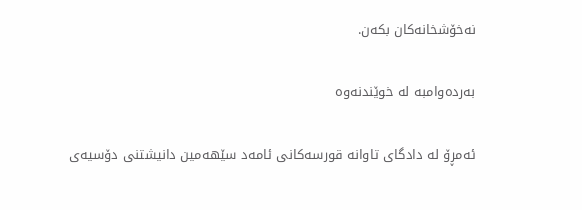نەخۆشخانەكان بكەن.

بەردەوامبە لە خوێندنەوە

ئەمڕۆ لە دادگای تاوانە قورسەكانی ئامەد سێهەمین دانیشتنی دۆسیەی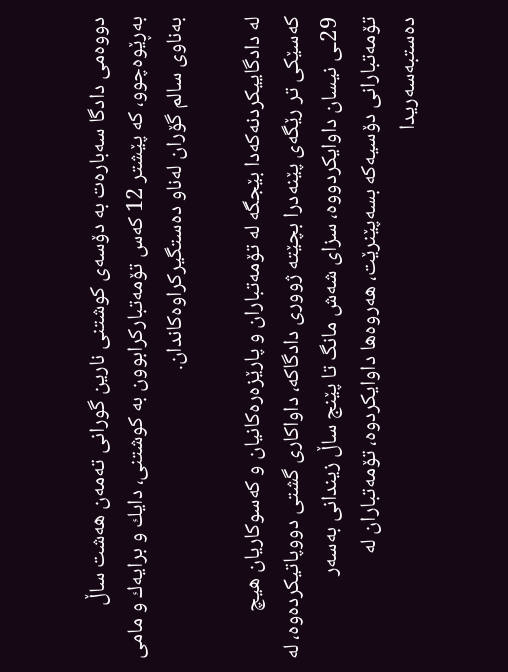دووەمی دادگا سەبارەت بە دۆسەی كوشتنی نارین گورانی تەمەن هەشت ساڵ بەڕێوەچوو، كە پێشتر 12 كەس تۆمەتباركرابوون بە كوشتنی، دایك و برایەك و مامی بەناوی سالم گۆران لەناو دەستگیركراوەكاندان.

لە دادگاییكردنەكەدا بێجگە لە تۆمەتباران و پارێزەرەكانیان و كەسوكاریان هیچ كەسێكی تر رێگەی پێنەدرا بچێتە ژووری دادگاكە، داواكاری گشتی دووپاتیكردەوە، لە 29ـی نیسان داوایكردووە، سزای شەش مانگ تا پێنج ساڵ زیندانی بەسەر تۆمەتبارانی دۆسیەكە بسەپێنرێت، هەروەها داوایكردوە، تۆمەتباران لە دەستبەسەریدا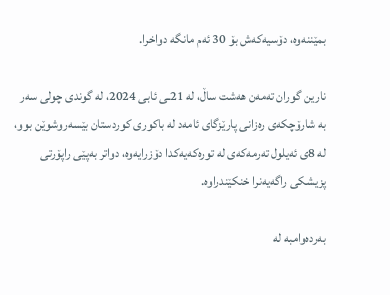بمێننەوە، دۆسیەكەش بۆ 30 ئەم مانگە دواخرا.

نارین گوران تەمەن هەشت ساڵ، لە 21ـی ئابی 2024، لە گوندی چولی سەر بە شارۆچكەی رەزانی پارێزگای ئامەد لە باكوری كوردستان بێسەروشوێن بوو، لە 8ی ئەیلول تەرمەكەی لە تورەكەیەكدا دۆزرایەوە، دواتر بەپێی راپۆرتی پزیشكی راگەیەنرا خنكێندراوە.

بەردەوامبە لە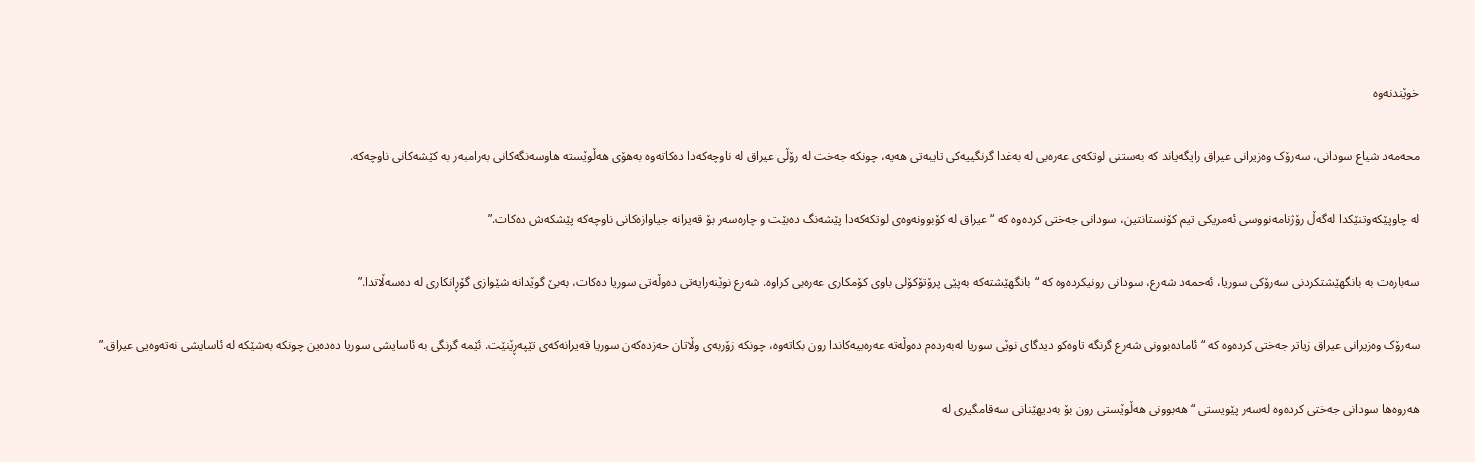خوێندنەوە

محەمەد شیاع سودانی، سەرۆک وەزیرانی عیراق رایگەیاند کە بەستنی لوتکەی عەرەبی لە بەغدا گرنگییەکی تایبەتی هەیە، چونکە جەخت لە رۆڵی عیراق لە ناوچەکەدا دەکاتەوە بەهۆی هەڵوێستە هاوسەنگەکانی بەرامبەر بە کێشەکانی ناوچەکە.

لە چاوپێکەوتنێکدا لەگەڵ رۆژنامەنووسی ئەمریکی تیم کۆنستانتین، سودانی جەختی کردەوە کە “عیراق لە کۆبوونەوەی لوتکەکەدا پێشەنگ دەبێت و چارەسەر بۆ قەیرانە جیاوازەکانی ناوچەکە پێشکەش دەکات.”

سەبارەت بە بانگهێشتکردنی سەرۆکی سوریا، ئەحمەد شەرع، سودانی رونیکردەوە کە “بانگهێشتەکە بەپێی پرۆتۆکۆلی باوی کۆمکاری عەرەبی کراوە. شەرع نوێنەرایەتی دەوڵەتی سوریا دەکات، بەبێ گوێدانە شێوازی گۆڕانکاری لە دەسەڵاتدا.”

سەرۆک وەزیرانی عیراق زیاتر جەختی کردەوە کە “ئامادەبوونی شەرع گرنگە تاوەکو دیدگای نوێی سوریا لەبەردەم دەوڵەتە عەرەبیەکاندا رون بکاتەوە، چونکە زۆربەی وڵاتان حەزدەکەن سوریا قەیرانەکەی تێپەڕێنێت. ئێمە گرنگی بە ئاسایشی سوریا دەدەین چونکە بەشێکە لە ئاسایشی نەتەوەیی عیراق.”

هەروەها سودانی جەختی کردەوە لەسەر پێویستی “هەبوونی هەڵوێستی رون بۆ بەدیهێنانی سەقامگیری لە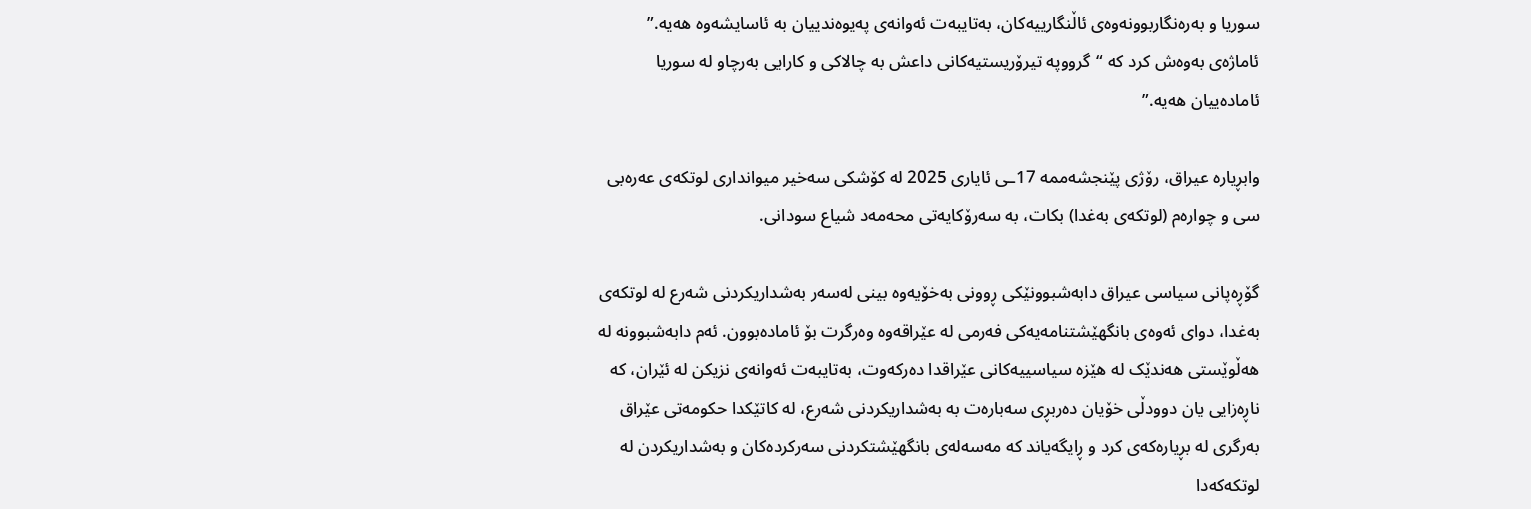سوریا و بەرەنگاربوونەوەی ئاڵنگارییەکان، بەتایبەت ئەوانەی پەیوەندییان بە ئاسایشەوە هەیە.” ئاماژەی بەوەش کرد کە “گرووپە تیرۆریستیەکانی داعش بە چالاکی و کارایی بەرچاو لە سوریا ئامادەییان هەیە.”

وابڕیارە عیراق، رۆژی پێنجشەممە 17ـی ئایاری 2025 لە کۆشکی سەخیر میوانداری لوتکەی عەرەبی سی و چوارەم (لوتکەی بەغدا) بکات، بە سەرۆکایەتی محەمەد شیاع سودانی.

گۆڕەپانی سیاسی عیراق دابەشبوونێکی ڕوونی بەخۆیەوە بینی لەسەر بەشداریکردنی شەرع لە لوتکەی بەغدا، دوای ئەوەی بانگهێشتنامەیەکی فەرمی لە عێراقەوە وەرگرت بۆ ئامادەبوون. ئەم دابەشبوونە لە هەڵوێستی هەندێک لە هێزە سیاسییەکانی عێراقدا دەرکەوت، بەتایبەت ئەوانەی نزیکن لە ئێران، کە ناڕەزایی یان دوودڵی خۆیان دەربڕی سەبارەت بە بەشداریکردنی شەرع، لە کاتێکدا حکومەتی عێراق بەرگری لە بڕیارەکەی کرد و ڕایگەیاند کە مەسەلەی بانگهێشتکردنی سەرکردەکان و بەشداریکردن لە لوتکەکەدا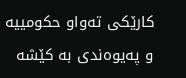کارێکی تەواو حکومییە و پەیوەندی بە کێشە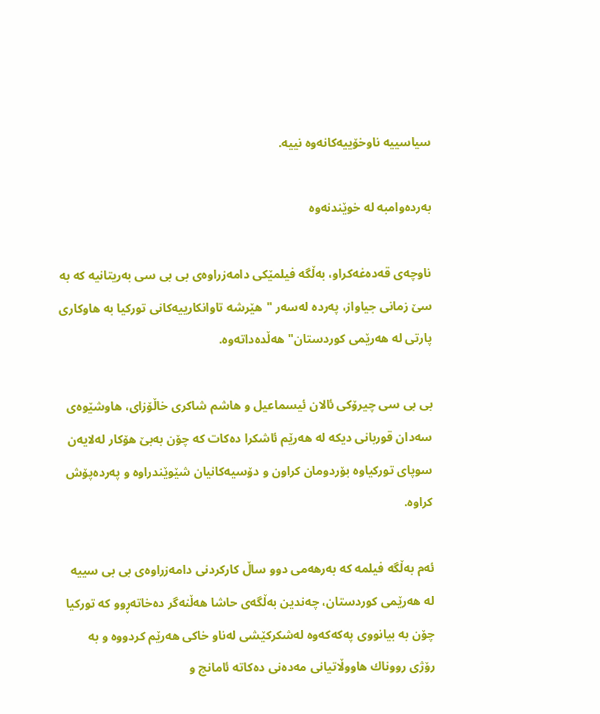سیاسییە ناوخۆییەکانەوە نییە.

بەردەوامبە لە خوێندنەوە

ناوچەی قەدەغەكراو، بەڵگە فیلمێكی دامەزراوەی بی بی سی بەریتانیە كە بە سێ زمانی جیاواز، پەردە لەسەر "هێرشە تاوانكارییەكانی توركیا بە هاوكاری پارتی لە هەرێمی كوردستان" هەڵدەداتەوە.

بی بی سی چیرۆكی ئالان ئیسماعیل و هاشم شاكری خاڵۆزای، هاوشێوەی سەدان قوربانی دیكە لە هەرێم ئاشكرا دەكات كە چۆن بەبێ هۆكار لەلایەن سوپای توركیاوە بۆردومان كراون و دۆسیەكانیان شێوێندراوە و پەردەپۆش كراوە.

ئەم بەڵگە فیلمە كە بەرهەمی دوو ساڵ كاركردنی دامەزراوەی بی بی سییە لە هەرێمی كوردستان، چەندین بەڵگەی حاشا هەڵنەگر دەخاتەڕوو كە توركیا چۆن بە بیانووی پەكەكەوە لەشكركێشی لەناو خاكی هەرێم كردووە و بە رۆژی رووناك هاووڵاتیانی مەدەنی دەكاتە ئامانج و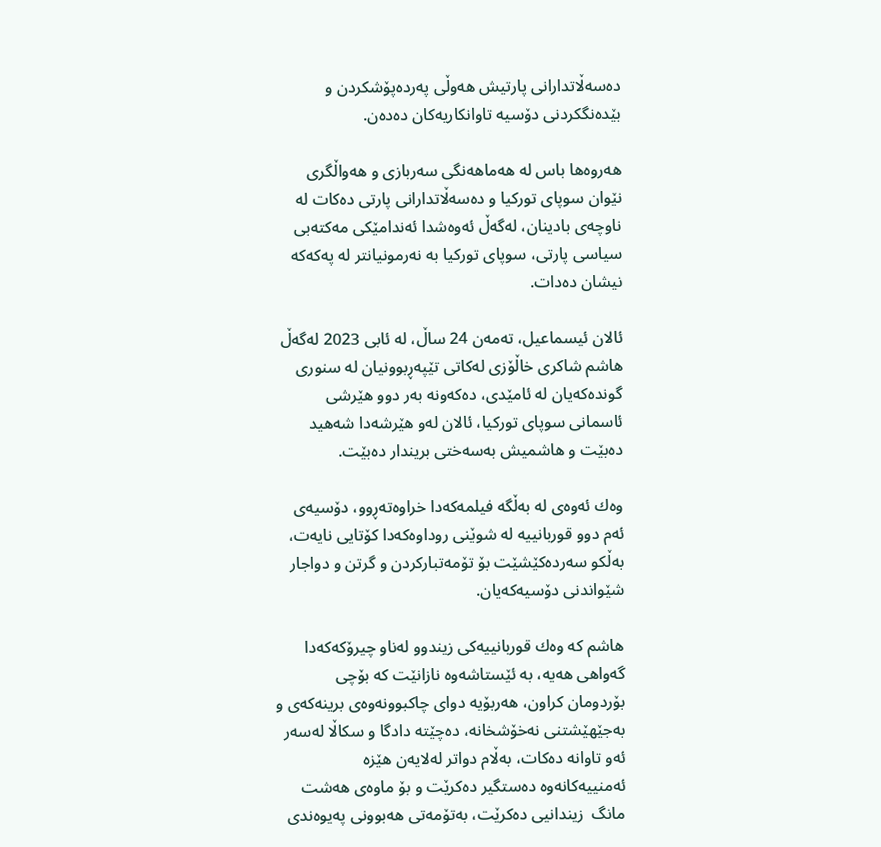دەسەڵاتدارانی پارتیش هەوڵی پەردەپۆشكردن و بێدەنگكردنی دۆسیە تاوانكاریەكان دەدەن.

هەروەها باس لە هەماهەنگی سەربازی و هەواڵگری نێوان سوپای توركیا و دەسەڵاتدارانی پارتی دەكات لە ناوچەی بادینان، لەگەڵ ئەوەشدا ئەندامێكی مەكتەبی سیاسی پارتی، سوپای توركیا بە نەرمونیانتر لە پەكەكە نیشان دەدات.

ئالان ئیسماعیل، تەمەن 24 ساڵ، لە ئابی 2023 لەگەڵ هاشم شاكری خاڵۆزی لەكاتی تێپەڕبوونیان لە سنوری گوندەكەیان لە ئامێدی، دەكەونە بەر دوو هێرشی ئاسمانی سوپای توركیا، ئالان لەو هێرشەدا شەهید دەبێت و هاشمیش بەسەختی بریندار دەبێت.

وەك ئەوەی لە بەڵگە فیلمەكەدا خراوەتەڕوو، دۆسیەی ئەم دوو قوربانییە لە شوێنی روداوەكەدا كۆتایی نایەت، بەڵكو سەردەكێشێت بۆ تۆمەتباركردن و گرتن و دواجار شێواندنی دۆسیەكەیان.

هاشم كە وەك قوربانییەكی زیندوو لەناو چیرۆكەكەدا گەواهی هەیە، بە ئێستاشەوە نازانێت كە بۆچی بۆردومان كراون، هەربۆیە دوای چاكبوونەوەی برینەكەی و بەجێهێشتنی نەخۆشخانە، دەچێتە دادگا و سكاڵا لەسەر ئەو تاوانە دەكات، بەڵام دواتر لەلایەن هێزە ئەمنییەكانەوە دەستگیر دەكرێت و بۆ ماوەی هەشت مانگ  زیندانیی دەكرێت، بەتۆمەتی هەبوونی پەیوەندی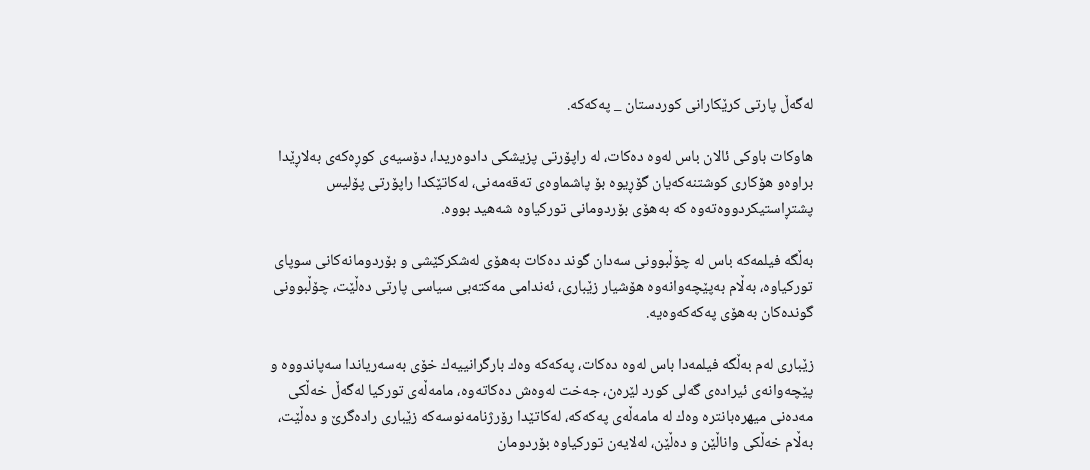لەگەڵ پارتی كرێكارانی كوردستان _ پەكەكە.

هاوكات باوكی ئالان باس لەوە دەكات، لە راپۆرتی پزیشكی دادوەریدا، دۆسیەی كوڕەكەی بەلاڕێدا براوەو هۆكاری كوشتنەكەیان گۆڕیوە بۆ پاشماوەی تەقەمەنی، لەكاتێكدا راپۆرتی پۆلیس پشتڕاستیكردووەتەوە كە بەهۆی بۆردومانی توركیاوە شەهید بووە.

بەڵگە فیلمەكە باس لە چۆڵبوونی سەدان گوند دەكات بەهۆی لەشكركێشی و بۆردومانەكانی سوپای توركیاوە، بەڵام بەپێچەوانەوە هۆشیار زێباری، ئەندامی مەكتەبی سیاسی پارتی دەڵێت، چۆڵبوونی گوندەكان بەهۆی پەكەكەوەیە.

زێباری لەم بەڵگە فیلمەدا باس لەوە دەكات، پەكەكە وەك بارگرانییەك خۆی بەسەریاندا سەپاندووە و پێچەوانەی ئیرادەی گەلی كورد لێرەن، جەخت لەوەش دەكاتەوە، مامەڵەی توركیا لەگەڵ خەڵكی مەدەنی میهرەبانترە وەك لە مامەڵەی پەكەكە، لەكاتێدا رۆرژنامەنوسەكە زێباری رادەگرێ و دەڵێت، بەڵام خەڵكی واناڵێن و دەڵێن، لەلایەن توركیاوە بۆردومان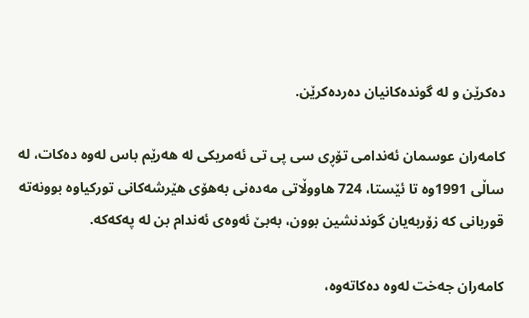دەكرێن و لە گوندەكانیان دەردەكرێن.

كامەران عوسمان ئەندامی تۆڕی سی پی تی ئەمریكی لە هەرێم باس لەوە دەكات، لە ساڵی‌ 1991وە تا ئێستا، 724 هاووڵاتی مەدەنی بەهۆی هێرشەكانی توركیاوە بوونەتە قوربانی كە زۆربەیان گوندنشین بوون، بەبێ ئەوەی ئەندام بن لە پەكەكە.

كامەران جەخت لەوە دەكاتەوە،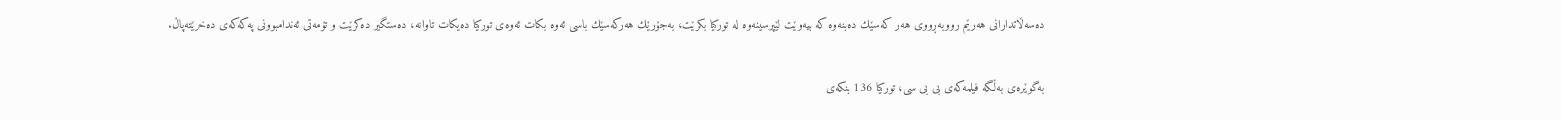دەسەڵاتدارانی‌ هەرێم رووبەڕووی‌ هەر كەسێك دەبنەوە كە بیەوێت لێپرسینەوە لە توركیا بكرێت، بەجۆرێك هەركەسێك باسی‌ ئەوە بكات ئەوەی‌ توركیا دەیكات تاوانە، دەستگیر دەكرێت و تۆمەتی‌ ئەندامبوونی‌ پەكەكەی‌ دەخرێتەپاڵ‌.

بەگوێرەی‌ بەڵگە فیلمەكەی‌ بی بی سی، توركیا 136 بنكەی‌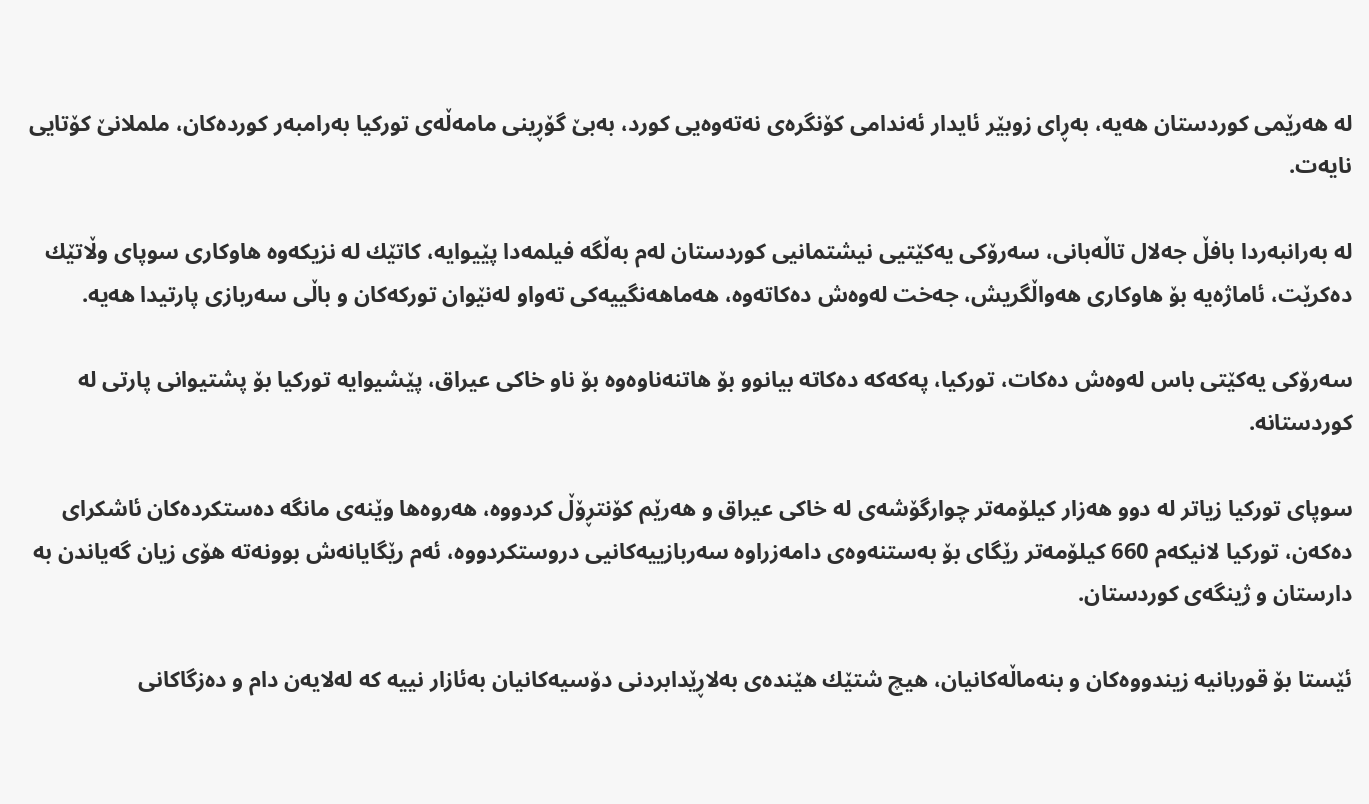لە هەرێمی‌ كوردستان هەیە، بەڕای زوبێر ئایدار ئەندامی كۆنگرەی نەتەوەیی كورد، بەبێ‌ گۆڕینی‌ مامەڵەی‌ توركیا بەرامبەر كوردەكان، ململانێ كۆتایی نایەت.

لە بەرانبەردا بافڵ جەلال تاڵەبانی، سەرۆكی یەكێتیی نیشتمانیی كوردستان لەم بەڵگە فیلمەدا پێیوایە، كاتێك لە نزیكەوە هاوكاری سوپای وڵاتێك دەکرێت، ئاماژەیە بۆ هاوكاری هەواڵگریش، جەخت لەوەش دەكاتەوە، هەماهەنگییەكی تەواو لەنێوان توركەكان و باڵی‌ سەربازی‌ پارتیدا هەیە.

سەرۆكی‌ یەكێتی‌ باس لەوەش دەكات، توركیا، پەكەكە دەكاتە بیانوو بۆ هاتنەناوەوە بۆ ناو خاكی عیراق، پێشیوایە توركیا بۆ پشتیوانی پارتی لە كوردستانە.

سوپای توركیا زیاتر لە دوو هەزار كیلۆمەتر چوارگۆشەی لە خاكی عیراق و هەرێم كۆنتڕۆڵ كردووە، هەروەها وێنەی مانگە دەستكردەكان ئاشكرای دەكەن، توركیا لانیكەم 660 كیلۆمەتر رێگای بۆ بەستنەوەی دامەزراوە سەربازییەكانیی دروستكردووە، ئەم رێگایانەش بوونەتە هۆی زیان گەیاندن بە دارستان و ژینگەی كوردستان.

ئێستا بۆ قوربانیە زیندووەكان و بنەماڵەكانیان، هیچ شتێك هێندەی بەلاڕێدابردنی دۆسیەكانیان بەئازار نییە كە لەلایەن دام و دەزگاكانی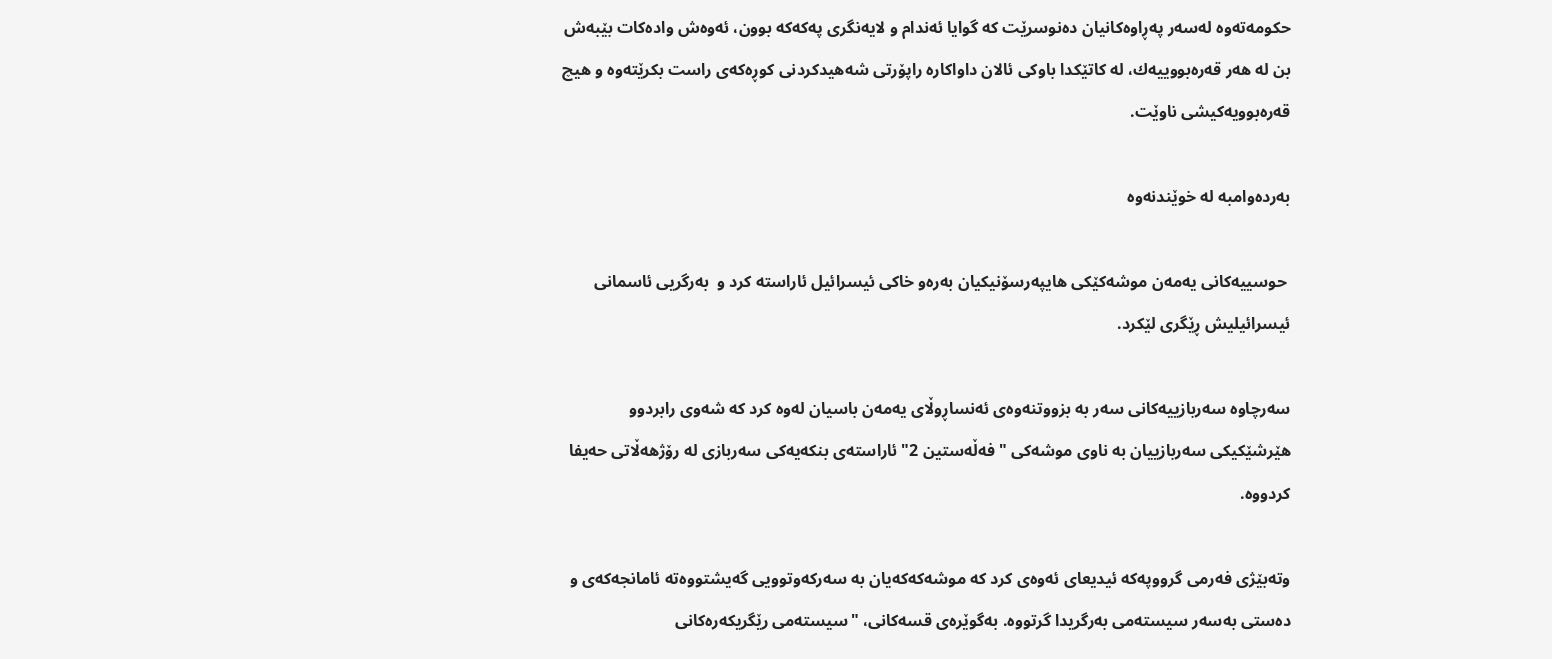حكومەتەوە لەسەر پەڕاوەكانیان دەنوسرێت كە گوایا ئەندام و لایەنگری پەكەكە بوون، ئەوەش وادەكات بێبەش بن لە هەر قەرەبووییەك، لە كاتێكدا باوكی ئالان داواكارە راپۆرتی شەهیدكردنی كوڕەكەی راست بكرێتەوە و هیچ قەرەبوویەكیشی ناوێت.

بەردەوامبە لە خوێندنەوە

 حوسییەکانی یەمەن موشەکێکی هایپەرسۆنیکیان بەرەو خاکی ئیسرائیل ئاراستە کرد و  بەرگریی ئاسمانی ئیسرائیلیش ڕێگری لێکرد.

سەرچاوە سەربازییەکانی سەر بە بزووتنەوەی ئەنساڕوڵای یەمەن باسیان لەوە کرد کە شەوی رابردوو هێرشێکیکی سەربازییان بە ناوی موشەکی "فەڵەستین 2" ئاراستەی بنکەیەکی سەربازی لە رۆژهەڵاتی حەیفا کردووە.

وتەبێژی فەرمی گرووپەکە ئیدیعای ئەوەی کرد کە موشەکەکەیان بە سەرکەوتوویی گەیشتووەتە ئامانجەکەی و دەستی بەسەر سیستەمی بەرگریدا گرتووە. بەگوێرەی قسەکانی، "سیستەمی رێگریکەرەکانی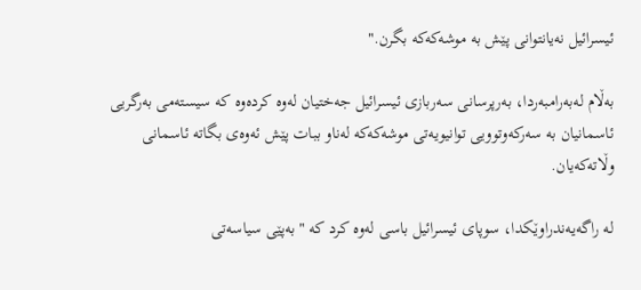ئیسرائیل نەیانتوانی پێش بە موشەکەکە بگرن."

بەڵام لەبەرامبەردا، بەرپرسانی سەربازی ئیسرائیل جەختیان لەوە کردەوە کە سیستەمی بەرگریی ئاسمانیان بە سەرکەوتوویی توانیویەتی موشەکەکە لەناو ببات پێش ئەوەی بگاتە ئاسمانی وڵاتەکەیان.

لە راگەیەندراوێکدا، سوپای ئیسرائیل باسی لەوە کرد کە "بەپێی سیاسەتی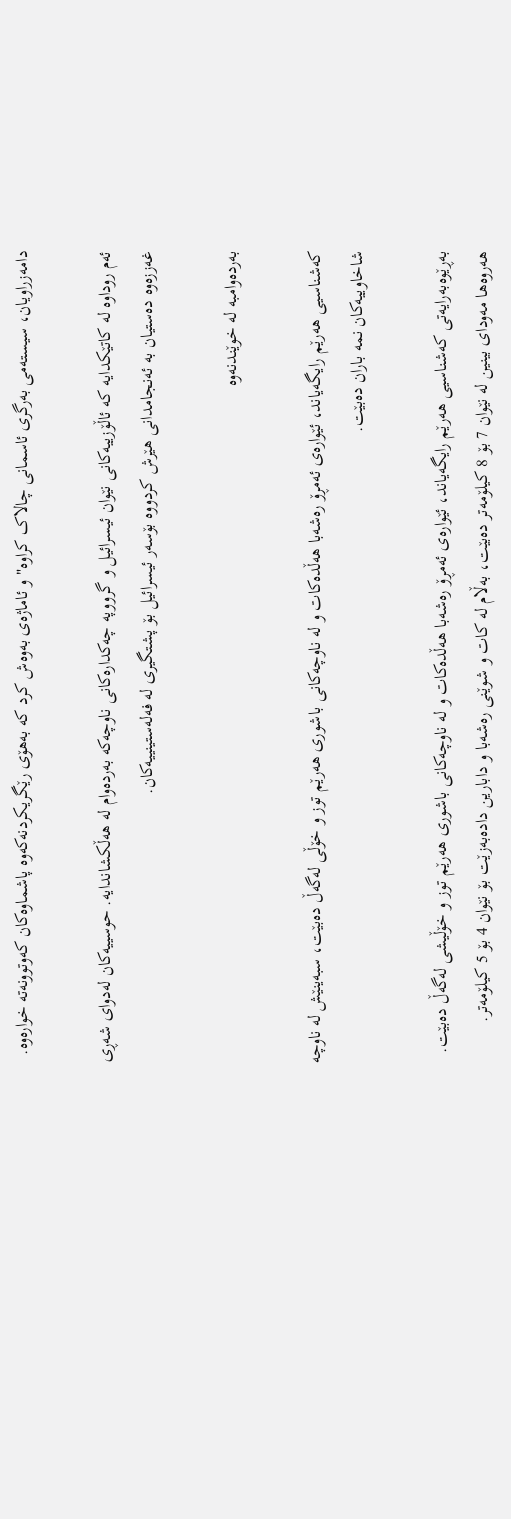دامەزراویان، سیستەمی بەرگری ئاسمانی چالاک کراوە" و ئاماژەی بەوەش کرد کە بەهۆی رێگریکردنەکەوە پاشماوەکان کەوتوونەتە خوارەوە.

ئەم روداوە لە کاتێکدایە کە ئاڵۆزییەکانی نێوان ئیسرائیل و گرووپە چەکدارەکانی ناوچەکە بەردەوام لە هەڵکشاندایە. حوسییەکان لەدوای شەڕی غەززەوە دەستیان بە ئەنجامدانی هێرش کردووە بۆسەر ئیسرائیل بۆ پشتگیری لە فەلەستینییەکان.

بەردەوامبە لە خوێندنەوە

كەشناسیی هەرێم رایگەیاند، ئێوارەی ئەمڕۆ رەشەبا هەڵدەكات و لە ناوچەكانی باشوری هەرێم توز و خۆڵی لەگەڵ دەبێت، سبەینێش لە ناوچە شاخاوییەكان نمە باران دەبێت.

بەڕێوەبەرایەتی كەشناسیی هەرێم رایگەیاند، ئێوارەی ئەمڕۆ رەشەبا هەڵدەكات و لە ناوچەكانی باشوری هەرێم توز و خۆڵیشی لەگەڵ دەبێت. هەروەها مەودای بینین لە نێوان 7 بۆ 8 كیلۆمەتر دەبێت، بەڵام لە كات و شوێنی رەشەبا و دابارین دادەبەزێت بۆ نێوان 4 بۆ 5 كیلۆمەتر.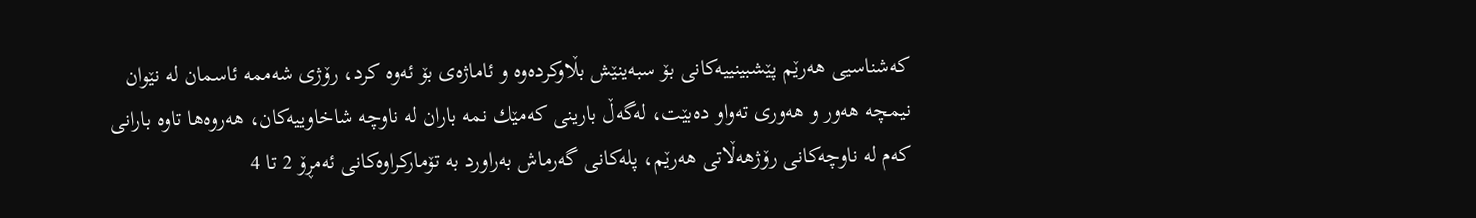كەشناسیی هەرێم پێشبینییەكانی بۆ سبەینێش بڵاوكردەوە و ئاماژەی بۆ ئەوە كرد، رۆژی شەممە ئاسمان لە نێوان نیمچە هەور و هەوری تەواو دەبێت، لەگەڵ بارینی كەمێك نمە باران لە ناوچە شاخاوییەكان، هەروەها تاوە بارانی كەم لە ناوچەكانی رۆژهەڵاتی هەرێم، پلەكانی گەرماش بەراورد بە تۆماركراوەكانی ئەمڕۆ 2 تا 4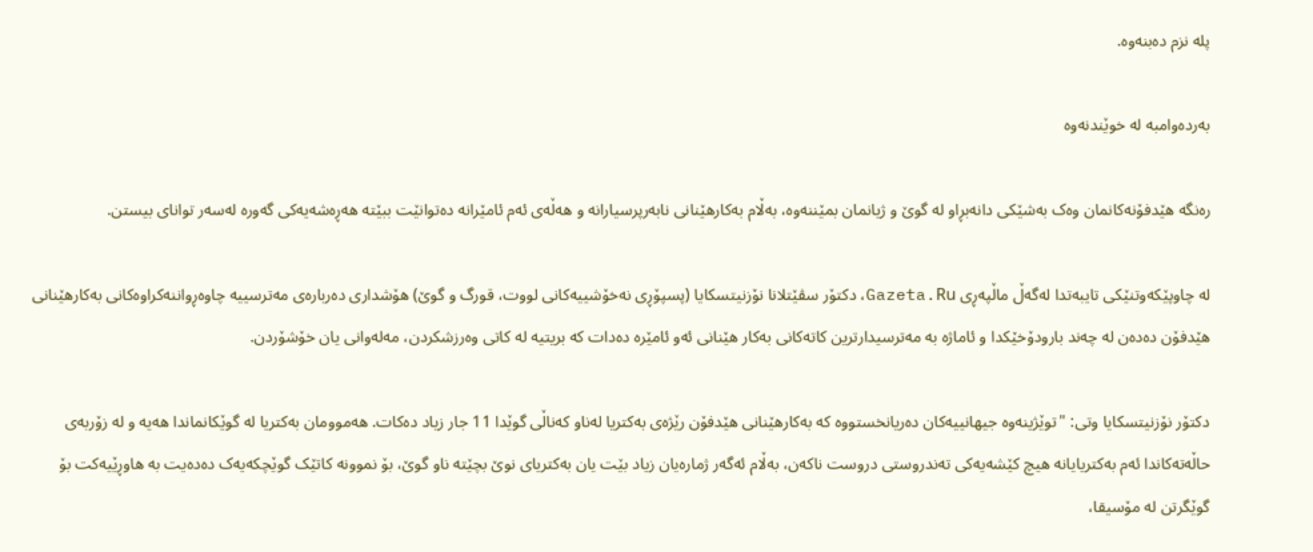پلە نزم دەبنەوە.

بەردەوامبە لە خوێندنەوە

رەنگە هێدفۆنەکانمان وەک بەشێکی دانەبڕاو لە گوێ و ژیانمان بمێننەوە، بەڵام بەکارهێنانی نابەرپرسیارانە و هەڵەی ئەم ئامێرانە دەتوانێت ببێتە هەڕەشەیەکی گەورە لەسەر توانای بیستن.

لە چاوپێکەوتنێکی تایبەتدا لەگەڵ ماڵپەڕی Gazeta.Ru، دکتۆر سڤێتلانا نۆزنیتسکایا (پسپۆڕی نەخۆشییەکانی لووت، قورگ و گوێ) هۆشداری دەربارەی مەترسییە چاوەڕواننەکراوەکانی بەکارهێنانی هێدفۆن دەدەن لە چەند بارودۆخێکدا و ئاماژە بە مەترسیدارترین کاتەکانی بەکار هێنانی ئەو ئامێرە دەدات کە بریتیە لە کاتی وەرزشکردن، مەلەوانی یان خۆشۆردن.

دکتۆر نۆزنیتسکایا وتی: "توێژینەوە جیهانییەکان دەریانخستووە کە بەکارهێنانی هێدفۆن رێژەی بەکتریا لەناو کەناڵی گوێدا 11 جار زیاد دەکات. هەموومان بەکتریا لە گوێکانماندا هەیە و لە زۆربەی حاڵەتەکاندا ئەم بەکتریایانە هیچ کێشەیەکی تەندروستی دروست ناکەن، بەڵام ئەگەر ژمارەیان زیاد بێت یان بەکتریای نوێ بچێتە ناو گوێ، بۆ نموونە کاتێک گوێچکەیەک دەدەیت بە هاوڕێیەکت بۆ گوێگرتن لە مۆسیقا،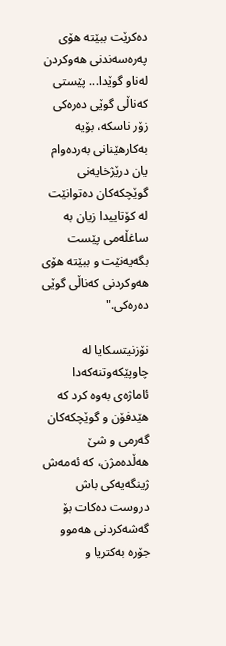دەکرێت ببێتە هۆی پەرەسەندنی هەوکردن لەناو گوێدا... پێستی کەناڵی گوێی دەرەکی زۆر ناسکە، بۆیە بەکارهێنانی بەردەوام یان درێژخایەنی گوێچکەکان دەتوانێت لە کۆتاییدا زیان بە ساغڵەمی پێست بگەیەنێت و ببێتە هۆی هەوکردنی کەناڵی گوێی دەرەکی."

نۆزنیتسکایا لە چاوپێکەوتنەکەدا ئاماژەی بەوە کرد کە هێدفۆن و گوێچکەکان گەرمی و شێ هەڵدەمژن، کە ئەمەش ژینگەیەکی باش دروست دەکات بۆ گەشەکردنی هەموو جۆرە بەکتریا و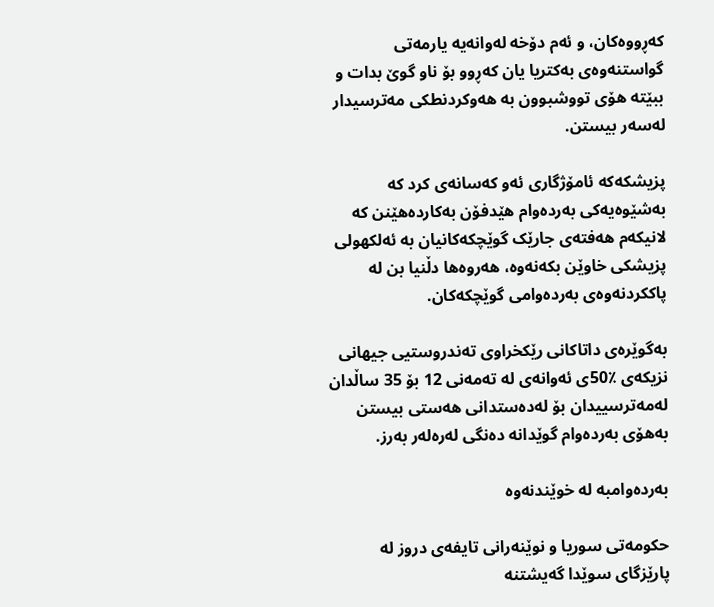کەڕووەکان، و ئەم دۆخە لەوانەیە یارمەتی گواستنەوەی بەکتریا یان کەڕوو بۆ ناو گوێ بدات و ببێتە هۆی تووشبوون بە هەوکردنطکی مەترسیدار لەسەر بیستن.

پزیشکەکە ئامۆژگاری ئەو کەسانەی کرد کە بەشێوەیەکی بەردەوام هێدفۆن بەکاردەهێنن کە لانیکەم هەفتەی جارێک گوێچکەکانیان بە ئەلکهولی پزیشکی خاوێن بکەنەوە، هەروەها دڵنیا بن لە پاککردنەوەی بەردەوامی گوێچکەکان.

بەگوێرەی داتاکانی رێکخراوی تەندروستیی جیهانی نزیکەی ٪50ی ئەوانەی لە تەمەنی 12 بۆ 35 ساڵدان لەمەترسییدان بۆ لەدەستدانی هەستی بیستن بەهۆی بەردەوام گوێدانە دەنگی لەرەلەر بەرز.

بەردەوامبە لە خوێندنەوە

حکومەتی سوریا و نوێنەرانی تایفەی دروز لە پارێزگای سوێدا گەیشتنە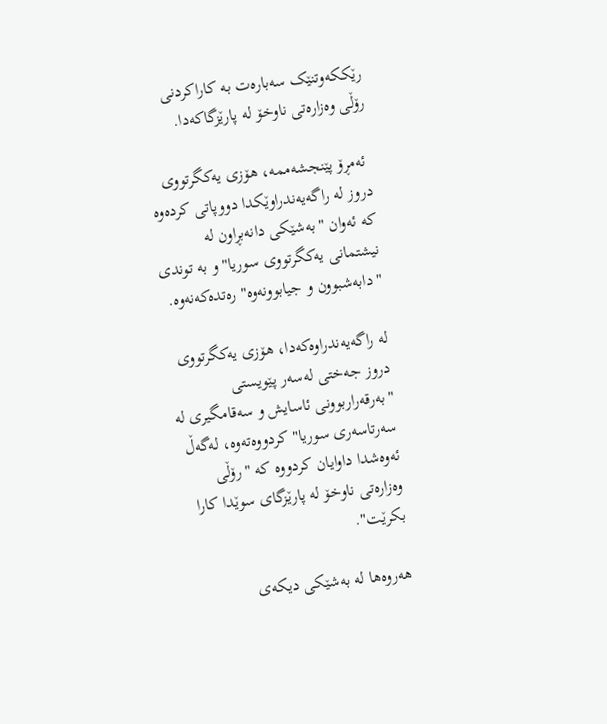رێککەوتنێک سەبارەت بە کاراکردنی رۆڵی وەزارەتی ناوخۆ لە پارێزگاکەدا.

 ئەمڕۆ پێنجشەممە، هۆزی یەکگرتووی دروز لە راگەیەندراوێکدا دووپاتی کردەوە کە ئەوان "بەشێکی دانەبڕاون لە نیشتمانی یەکگرتووی سوریا" و بە توندی "دابەشبوون و جیابوونەوە" رەتدەکەنەوە.

لە راگەیەندراوەکەدا، هۆزی یەکگرتووی دروز جەختی لەسەر پێویستی "بەرقەراربوونی ئاسایش و سەقامگیری لە سەرتاسەری سوریا" کردووەتەوە، لەگەڵ ئەوەشدا داوایان کردووە کە "رۆڵی وەزارەتی ناوخۆ لە پارێزگای سوێدا کارا بکرێت".

هەروەها لە بەشێکی دیکەی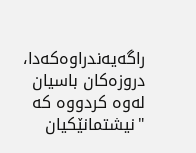راگەیەندراوەکەدا، دروزەکان باسیان لەوە کردووە کە "نیشتمانێکیان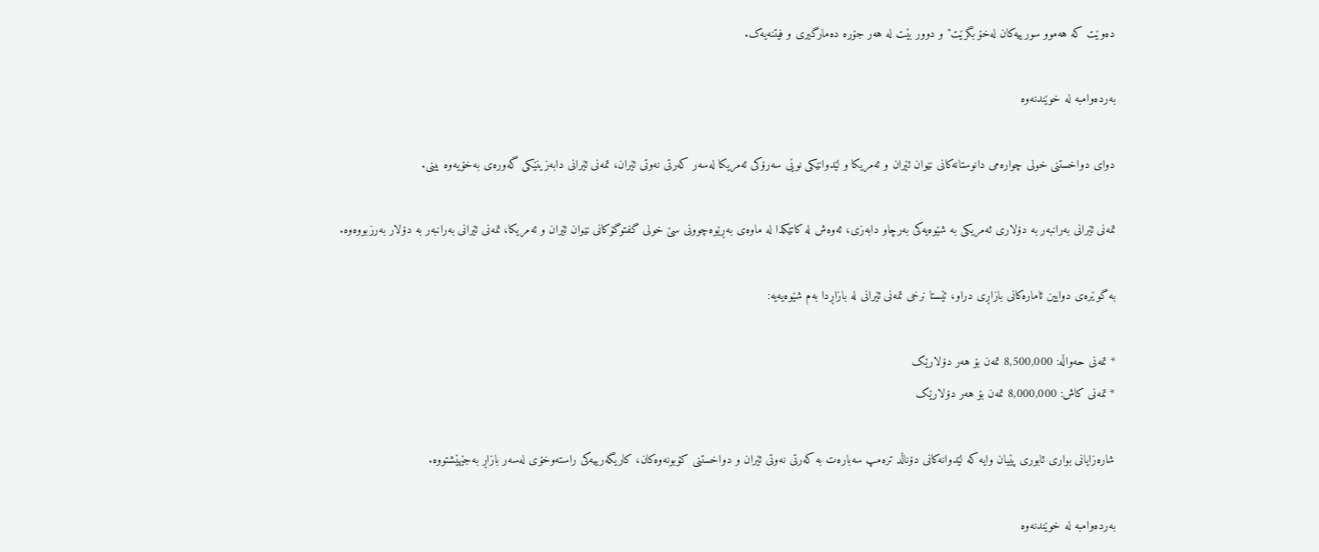دەوێت کە هەموو سورییەکان لەخۆ بگرێت" و دوور بێت لە هەر جۆرە دەمارگیری و فیتنەیەک.

بەردەوامبە لە خوێندنەوە

دوای دواخستنی خولی چوارەمی دانوستانەکانی نێوان ئێران و ئەمریکا و لێدوانێکی نوێی سەرۆکی ئەمریکا لەسەر کەرتی نەوتی ئێران، تمەنی ئێرانی دابەزینێکی گەورەی بەخۆیەوە بینی.

تمەنی ئێرانی بەرانبەر بە دۆلاری ئەمریکی بە شێوەیەکی بەرچاو دابەزی، ئەوەش لە کاتێکدا لە ماوەی بەڕێوەچوونی سێ خولی گفتوگۆکانی نێوان ئێران و ئەمریکا، تمەنی ئێرانی بەرانبەر بە دۆلار بەرزبووەوە.

بە گوێرەی دوایین ئامارەکانی بازاڕی دراو، ئێستا نرخی تمەنی ئێرانی لە بازاڕدا بەم شێوەیەیە:

* تمەنی حەواڵە: 8,500,000 تمەن بۆ هەر دۆلارێک
* تمەنی کاش: 8,000,000 تمەن بۆ هەر دۆلارێک

شارەزایانی بواری ئابوری پێیان وایە کە لێدوانەکانی دۆناڵد ترەمپ سەبارەت بە کەرتی نەوتی ئێران و دواخستنی کۆبونەوەکان، کاریگەرییەکی راستەوخۆی لەسەر بازاڕ بەجێهێشتووە.

بەردەوامبە لە خوێندنەوە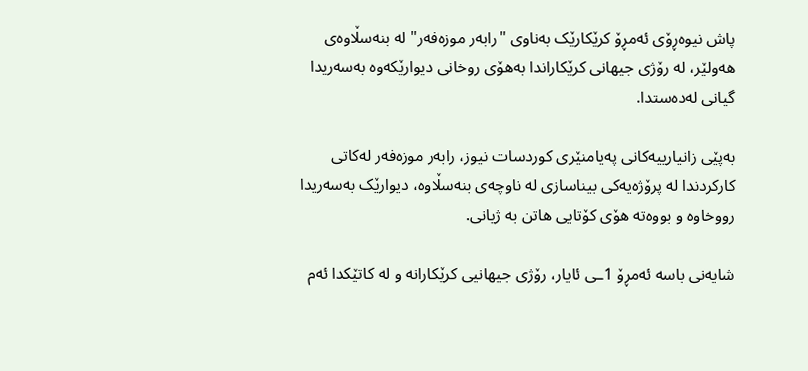پاش نیوەڕۆی ئەمڕۆ کرێکارێک بەناوی "رابەر موزەفەر" لە بنەسڵاوەی هەولێر، لە رۆژی جیهانی کرێکاراندا بەهۆی روخانی دیوارێکەوە بەسەریدا گیانی لەدەستدا.

بەپێی زانیارییەکانی پەیامنێری کوردسات نیوز، رابەر موزەفەر لەکاتی کارکردندا لە پرۆژەیەکی بیناسازی لە ناوچەی بنەسڵاوە، دیوارێک بەسەریدا رووخاوە و بووەتە هۆی کۆتایی هاتن بە ژیانی.

شایەنی باسە ئەمڕۆ 1ـی ئایار، رۆژی جیهانیی کرێکارانە و لە کاتێکدا ئەم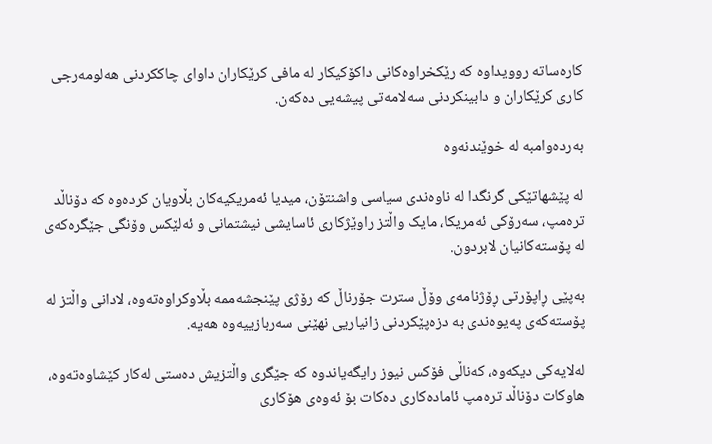کارەساتە روویداوە کە رێکخراوەکانی داکۆکیکار لە مافی کرێکاران داوای چاککردنی هەلومەرجی کاری کرێکاران و دابینکردنی سەلامەتی پیشەیی دەکەن.

بەردەوامبە لە خوێندنەوە

لە پێشهاتێکی گرنگدا لە ناوەندی سیاسی واشنتۆن، میدیا ئەمریکیەکان بڵاویان کردەوە کە دۆناڵد ترەمپ، سەرۆکی ئەمریکا، مایک واڵتز راوێژکاری ئاسایشی نیشتمانی و ئەلێکس وۆنگی جێگرەکەی لە پۆستەکانیان لابردون.

بەپێی ڕاپۆرتی ڕۆژنامەی وۆڵ سترت جۆرناڵ کە رۆژی پێنجشەممە بڵاوکراوەتەوە، لادانی واڵتز لە پۆستەکەی پەیوەندی بە دزەپێکردنی زانیاریی نهێنی سەربازییەوە هەیە.

لەلایەکی دیکەوە، کەناڵی فۆکس نیوز رایگەیاندوە کە جێگری واڵتزیش دەستی لەکار کێشاوەتەوە، هاوکات دۆناڵد ترەمپ ئامادەکاری دەکات بۆ ئەوەی هۆکاری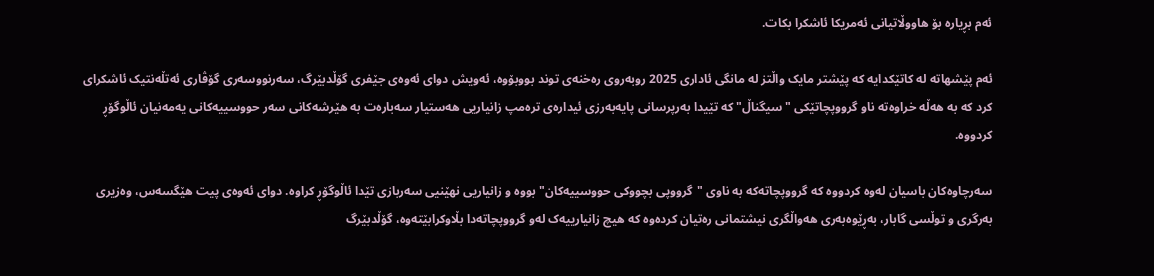ئەم بڕیارە بۆ هاووڵاتیانی ئەمریکا ئاشکرا بکات.

ئەم پێشهاتە لە کاتێکدایە کە پێشتر مایک واڵتز لە مانگی ئاداری 2025 روبەروی رەخنەی توند بووبۆوە، ئەویش دوای ئەوەی جێفری گۆڵدبێرگ، سەرنووسەری گۆڤاری ئەتڵەنتیک ئاشکرای کرد کە بە هەڵە خراوەتە ناو گرووپچاتێکی "سیگناڵ" کە تێیدا بەرپرسانی پایەبەرزی ئیدارەی ترەمپ زانیاریی هەستیار سەبارەت بە هێرشەکانی سەر حووسییەکانی یەمەنیان ئاڵوگۆڕ کردووە.

سەرچاوەکان باسیان لەوە کردووە کە گرووپچاتەکە بە ناوی "گرووپی بچووکی حووسییەکان" بووە و زانیاریی نهێنیی سەربازی تێدا ئاڵوگۆڕ کراوە. دوای ئەوەی پیت هێگسەس، وەزیری بەرگری و توڵسی گابار، بەڕێوەبەری هەواڵگری نیشتمانی رەتیان کردەوە کە هیچ زانیارییەک لەو گرووپچاتەدا بڵاوکرابێتەوە، گۆڵدبێرگ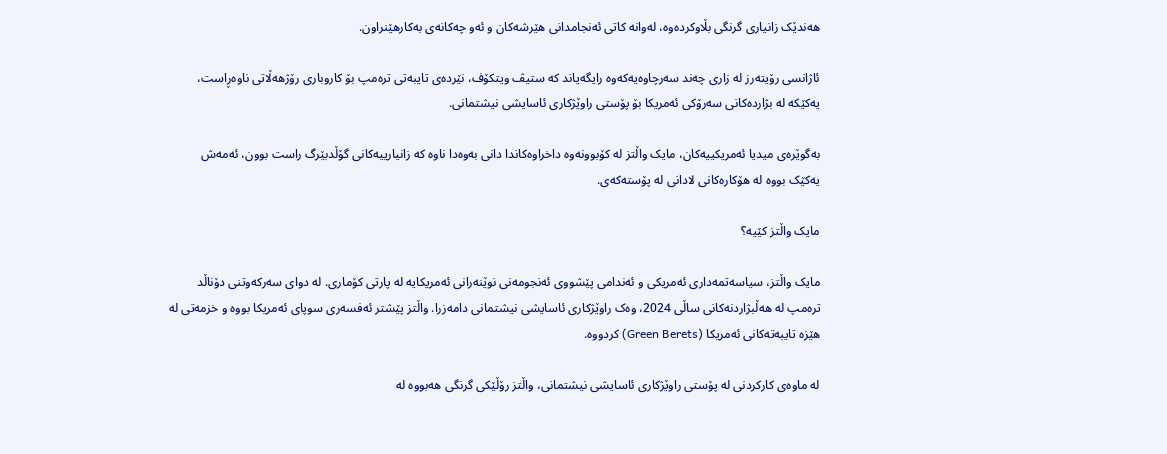هەندێک زانیاری گرنگی بڵاوکردەوە، لەوانە کاتی ئەنجامدانی هێرشەکان و ئەو چەکانەی بەکارهێنراون.

ئاژانسی رۆیتەرز لە زاری چەند سەرچاوەیەکەوە رایگەیاند کە ستیڤ ویتکۆف، نێردەی تایبەتی ترەمپ بۆ کاروباری رۆژهەڵاتی ناوەڕاست، یەکێکە لە بژاردەکانی سەرۆکی ئەمریکا بۆ پۆستی راوێژکاری ئاسایشی نیشتمانی.

بەگوێرەی میدیا ئەمریکییەکان، مایک واڵتز لە کۆبوونەوە داخراوەکاندا دانی بەوەدا ناوە کە زانیارییەکانی گۆڵدبێرگ راست بوون، ئەمەش یەکێک بووە لە هۆکارەکانی لادانی لە پۆستەکەی.

مایک واڵتز کێیە؟

مایک واڵتز، سیاسەتمەداری ئەمریکی و ئەندامی پێشووی ئەنجومەنی نوێنەرانی ئەمریکایە لە پارتی کۆماری. لە دوای سەرکەوتنی دۆناڵد ترەمپ لە هەڵبژاردنەکانی ساڵی 2024، وەک راوێژکاری ئاسایشی نیشتمانی دامەزرا. واڵتز پێشتر ئەفسەری سوپای ئەمریکا بووە و خزمەتی لە هێزە تایبەتەکانی ئەمریکا (Green Berets) کردووە.

لە ماوەی کارکردنی لە پۆستی راوێژکاری ئاسایشی نیشتمانی، واڵتز رۆڵێکی گرنگی هەبووە لە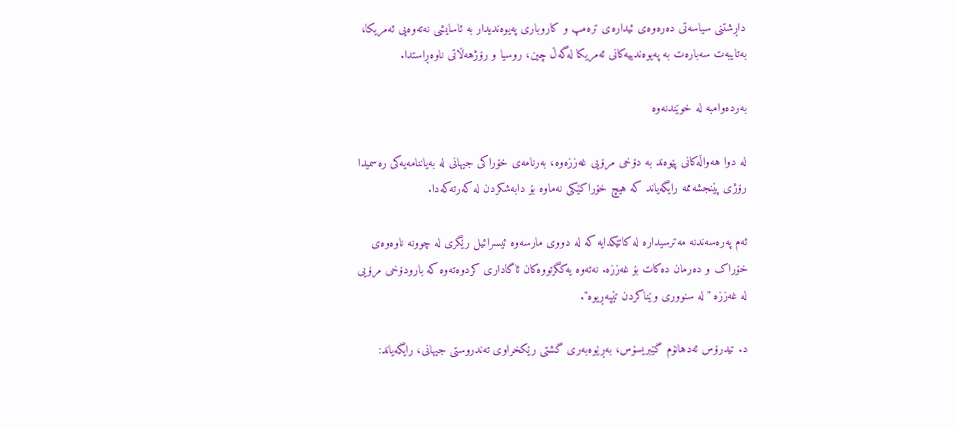داڕشتنی سیاسەتی دەرەوەی ئیدارەی ترەمپ و کاروباری پەیوەندیدار بە ئاسایشی نەتەوەیی ئەمریکا، بەتایبەت سەبارەت بە پەیوەندییەکانی ئەمریکا لەگەڵ چین، روسیا و رۆژهەڵاتی ناوەڕاستدا.

بەردەوامبە لە خوێندنەوە

لە دوا هەواڵەکانی پێوەند بە دۆخی مرۆیی غەززەوە، بەرنامەی خۆراکی جیهانی لە بەیاننامەیەکی رەسمیدا رۆژی پێنجشەممە رایگەیاند کە هیچ خۆراکێکی نەماوە بۆ دابەشکردن لە کەرتەکەدا.

ئەم پەرەسەندنە مەترسیدارە لە کاتێکدایە کە لە دووی مارسەوە ئیسرائیل رێگری لە چوونە ناوەوەی خۆراک و دەرمان دەکات بۆ غەززە. نەتەوە یەکگرتووەکان ئاگاداری کردوەتەوە کە بارودۆخی مرۆیی لە غەززە "لە سنووری وێناکردن تێپەڕیوە".

د. تیدرۆس ئەدهانۆم گێبریسۆس، بەڕێوەبەری گشتی رێکخراوی تەندروستی جیهانی، رایگەیاند: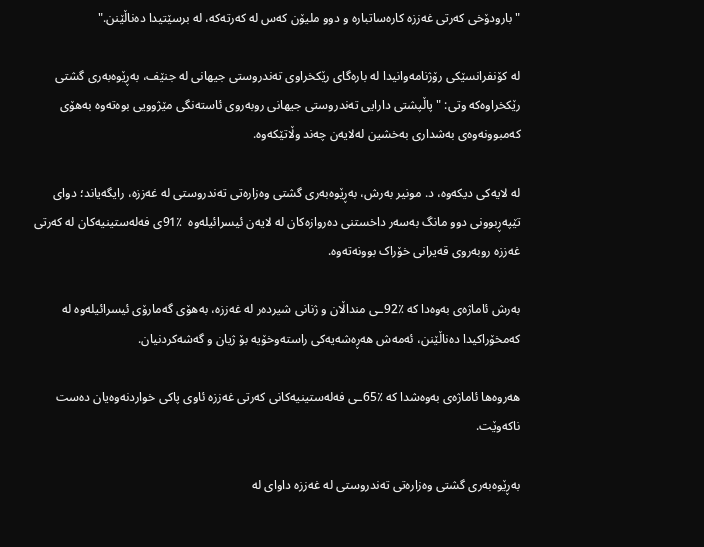"بارودۆخی کەرتی غەززە کارەساتبارە و دوو ملیۆن کەس لە کەرتەکە، لە برسێتیدا دەناڵێنن."

لە کۆنفرانسێکی رۆژنامەوانیدا لە بارەگای رێکخراوی تەندروستی جیهانی لە جنێف، بەڕێوەبەری گشتی رێکخراوەکە وتی: "پاڵپشتی دارایی تەندروستی جیهانی روبەروی ئاستەنگی مێژوویی بوەتەوە بەهۆی کەمبوونەوەی بەشداری بەخشین لەلایەن چەند وڵاتێکەوە.

لە لایەکی دیکەوە، د. مونیر بەرش، بەڕێوەبەری گشتی وەزارەتی تەندروستی لە غەززە، رایگەیاند؛ دوای تێپەڕبوونی دوو مانگ بەسەر داخستنی دەروازەکان لە لایەن ئیسرائیلەوە  ٪91ی فەلەستینیەکان لە کەرتی غەززە روبەروی قەیرانی خۆراک بوونەتەوە.

بەرش ئاماژەی بەوەدا کە ٪92ـی منداڵان و ژنانی شیردەر لە غەززە، بەهۆی گەمارۆی ئیسرائیلەوە لە کەمخۆراکیدا دەناڵێنن، ئەمەش هەڕەشەیەکی راستەوخۆیە بۆ ژیان و گەشەکردنیان.

هەروەها ئاماژەی بەوەشدا کە ٪65ـی فەلەستینیەکانی کەرتی غەززە ئاوی پاکی خواردنەوەیان دەست ناکەوێت.

بەڕێوەبەری گشتی وەزارەتی تەندروستی لە غەززە داوای لە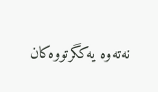نەتەوە یەکگرتووەکان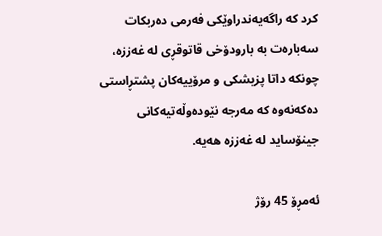کرد کە راگەیەندراوێکی فەرمی دەربکات سەبارەت بە بارودۆخی قاتوقڕی لە غەززە، چونکە داتا پزیشکی و مرۆییەکان پشتڕاستی دەکەنەوە کە مەرجە نێودەوڵەتیەکانی جینۆساید لە غەززە هەیە.

ئەمڕۆ 45 رۆژ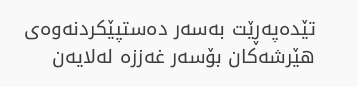تێدەپەڕێت بەسەر دەستپێکردنەوەی هێرشەکان بۆسەر غەززە لەلایەن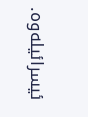ئیسرائیلەوە.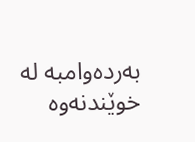بەردەوامبە لە خوێندنەوە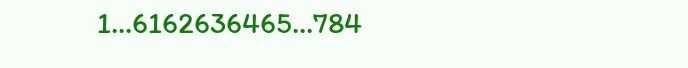1...6162636465...784